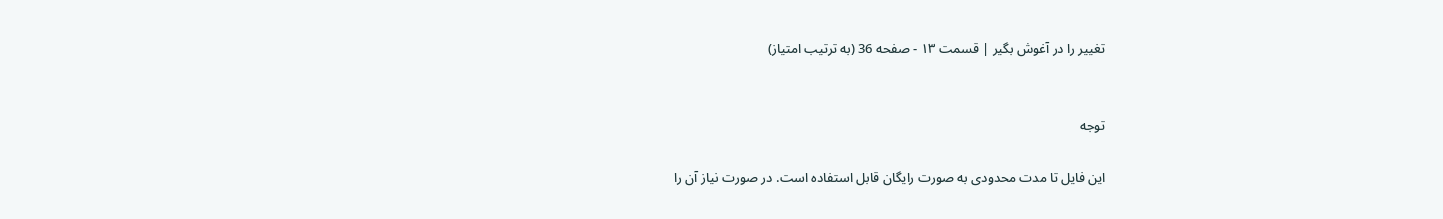تغییر را در آغوش بگیر | قسمت ۱۳ - صفحه 36 (به ترتیب امتیاز)


توجه

این فایل تا مدت محدودی به صورت رایگان قابل استفاده است. در صورت نیاز آن را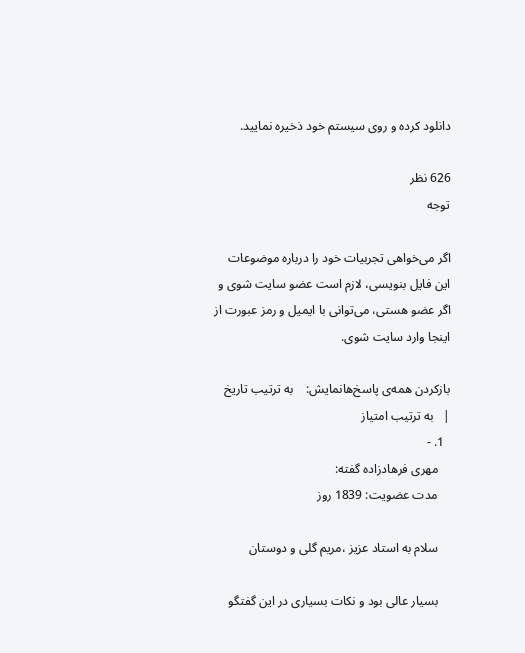دانلود کرده و روی سیستم خود ذخیره نمایید.

626 نظر
توجه

اگر می‌‌خواهی تجربیات خود را درباره موضوعات این فایل بنویسی، لازم است عضو سایت شوی و اگر عضو هستی، می‌توانی با ایمیل و رمز عبورت از اینجا وارد سایت شوی.

بازکردن همه‌ی پاسخ‌هانمایش:    به ترتیب تاریخ   |   به ترتیب امتیاز
  1. -
    مهری فرهادزاده گفته:
    مدت عضویت: 1839 روز

    سلام به استاد عزیز ،مریم گلی و دوستان

    بسیار عالی بود و نکات بسیاری در این گفتگو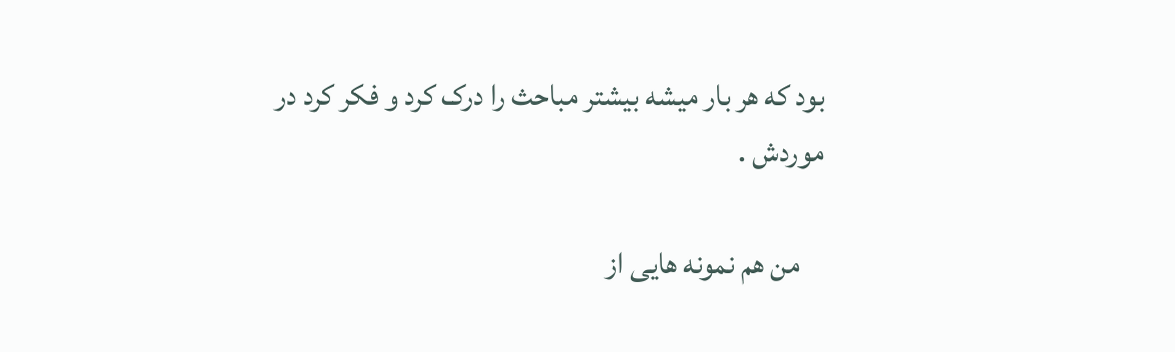بود که هر بار میشه بیشتر مباحث را درک کرد و فکر کرد در موردش .

    من هم نمونه هایی از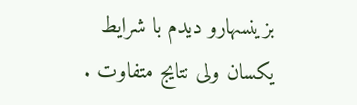بزینسهارو دیدم با شرایط یکسان ولی نتایج متفاوت .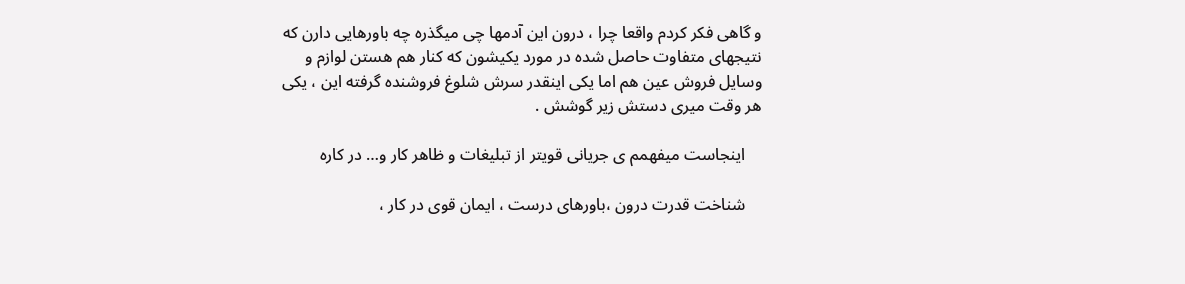و گاهی فکر کردم واقعا چرا ، درون این آدمها چی میگذره چه باورهایی دارن که نتیجهای متفاوت حاصل شده در مورد یکیشون که کنار هم هستن لوازم و وسایل فروش عین هم اما یکی اینقدر سرش شلوغ فروشنده گرفته این ، یکی هر وقت میری دستش زیر گوشش .

    اینجاست میفهمم ی جریانی قویتر از تبلیغات و ظاهر کار و… در کاره

    شناخت قدرت درون ،باورهای درست ، ایمان قوی در کار ،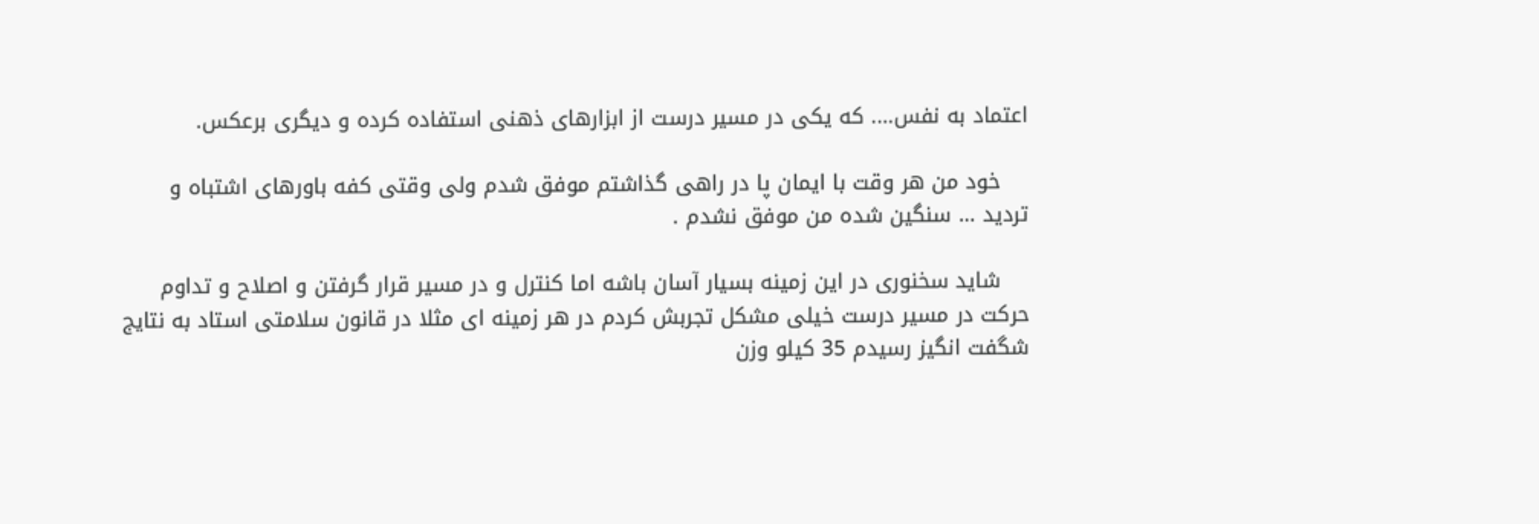اعتماد به نفس…. که یکی در مسیر درست از ابزارهای ذهنی استفاده کرده و دیگری برعکس.

    خود من هر وقت با ایمان پا در راهی گذاشتم موفق شدم ولی وقتی کفه باورهای اشتباه و تردید … سنگین شده من موفق نشدم .

    شاید سخنوری در این زمینه بسیار آسان باشه اما کنترل و در مسیر قرار گرفتن و اصلاح و تداوم حرکت در مسیر درست خیلی مشکل تجربش کردم در هر زمینه ای مثلا در قانون سلامتی استاد به نتایج شگفت انگیز رسیدم 35 کیلو وزن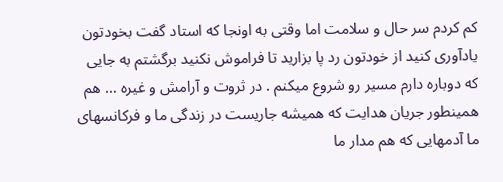کم کردم سر حال و سلامت اما وقتی به اونجا که استاد گفت بخودتون یادآوری کنید از خودتون رد پا بزارید تا فراموش نکنید برگشتم به جایی که دوباره دارم مسیر رو شروع میکنم . در ثروت و آرامش و غیره … هم همینطور جریان هدایت که همیشه جاریست در زندگی ما و فرکانسهای ما آدمهایی که هم مدار ما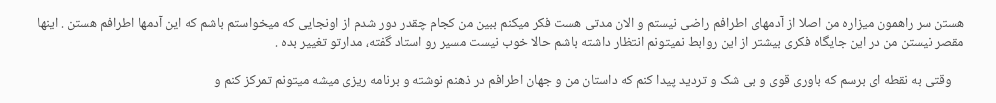هستن سر راهمون میزاره من اصلا از آدمهای اطرافم راضی نیستم و الان مدتی هست فکر میکنم ببین من کجام چقدر دور شدم از اونجایی که میخواستم باشم که این آدمها اطرافم هستن . اینها مقصر نیستن من در این جایگاه فکری بیشتر از این روابط نمیتونم انتظار داشته باشم حالا خوب نیست مسیر رو استاد گفته، مدارتو تغییر بده .

    وقتی به نقطه ای برسم که باوری قوی و بی شک و تردید پیدا کنم که داستان من و جهان اطرافم در ذهنم نوشته و برنامه ریزی میشه میتونم تمرکز کنم و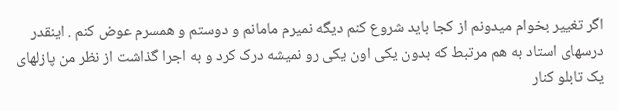اگر تغییر بخوام میدونم از کجا باید شروع کنم دیگه نمیرم مامانم و دوستم و همسرم عوض کنم . اینقدر درسهای استاد به هم مرتبط که بدون یکی اون یکی رو نمیشه درک کرد و به اجرا گذاشت از نظر من پازلهای یک تابلو کنار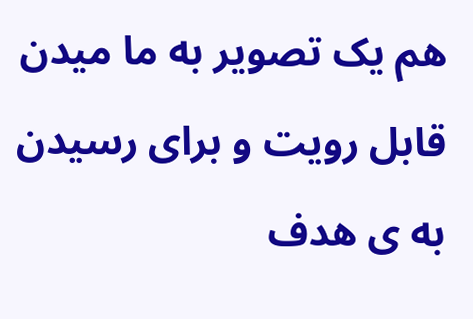هم یک تصویر به ما میدن قابل رویت و برای رسیدن به ی هدف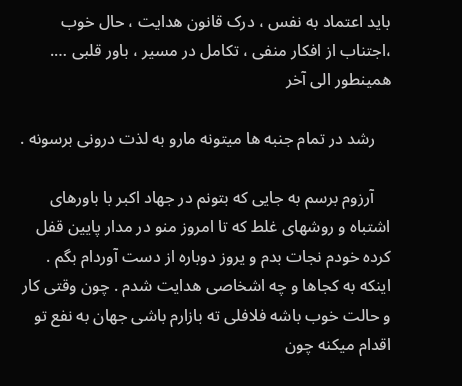باید اعتماد به نفس ، درک قانون هدایت ، حال خوب ،اجتناب از افکار منفی ، تکامل در مسیر ، باور قلبی …. همینطور الی آخر

    رشد در تمام جنبه ها میتونه مارو به لذت درونی برسونه .

    آرزوم برسم به جایی که بتونم در جهاد اکبر با باورهای اشتباه و روشهای غلط که تا امروز منو در مدار پایین قفل کرده خودم نجات بدم و یروز دوباره از دست آوردام بگم . اینکه به کجاها و چه اشخاصی هدایت شدم . چون وقتی کار و حالت خوب باشه فلافلی ته بازارم باشی جهان به نفع تو اقدام میکنه چون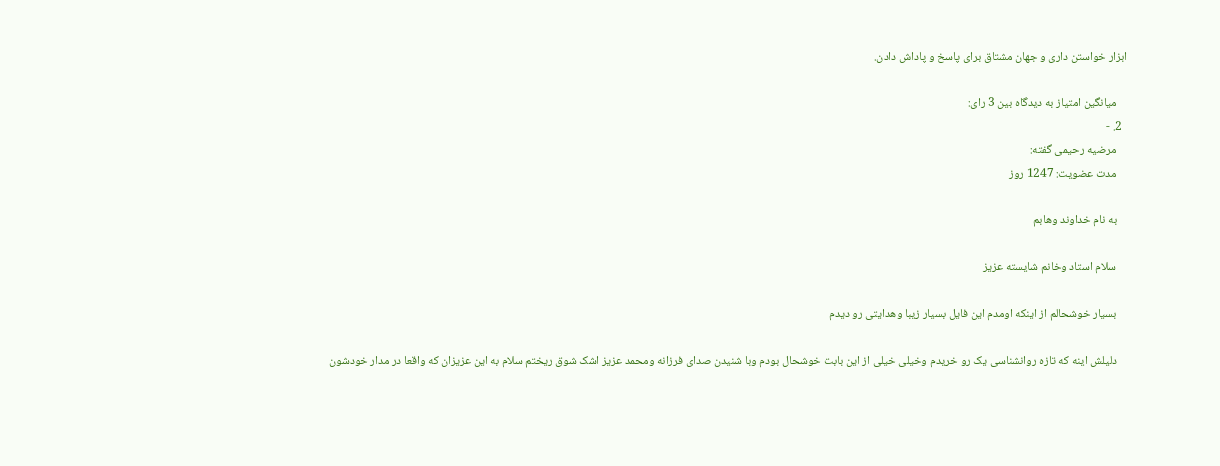ابزار خواستن داری و جهان مشتاق برای پاسخ و پاداش دادن.

    میانگین امتیاز به دیدگاه بین 3 رای:
  2. -
    مرضیه رحیمی گفته:
    مدت عضویت: 1247 روز

    به نام خداوند وهابم

    سلام استاد وخانم شایسته عزیز

    بسیار خوشحالم از اینکه اومدم این فایل بسیار زیبا وهدایتی رو دیدم

    دلیلش اینه که تازه روانشناسی یک رو خریدم وخیلی خیلی از این بابت خوشحال بودم وبا شنیدن صدای فرزانه ومحمد عزیز اشک شوق ریختم سلام به این عزیزان که واقعا در مدار خودشون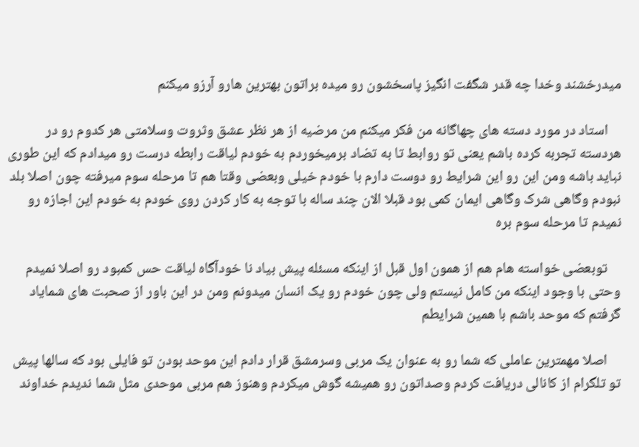میدرخشند وخدا چه قدر شگفت انگیز پاسخشون رو میده براتون بهترین هارو آرزو میکنم

    استاد در مورد دسته های چهاگانه من فکر میکنم من مرضیه از هر نظر عشق وثروت وسلامتی هر کدوم رو در هردسته تجربه کرده باشم یعنی تو روابط تا به تضاد برمیخوردم به خودم لیاقت رابطه درست رو میدادم که این طوری نباید باشه ومن این رو این شرایط رو دوست دارم با خودم خیلی وبعضی وقتا هم تا مرحله سوم میرفته چون اصلا بلد نبودم وگاهی شرک وگاهی ایمان کمی بود قبلا الان چند ساله با توجه به کار کردن روی خودم به خودم این اجازه رو نمیدم تا مرحله سوم بره

    توبعضی خواسته هام هم از همون اول قبل از اینکه مسئله پیش بیاد نا خودآگاه لیاقت حس کمبود رو اصلا نمیدم وحتی با وجود اینکه من کامل نیستم ولی چون خودم رو یک انسان میدونم ومن در این باور از صحبت های شمایاد گرفتم که موحد باشم با همین شرایطم

    اصلا مهمترین عاملی که شما رو به عنوان یک مربی وسرمشق قرار دادم این موحد بودن تو فایلی بود که سالها پیش تو تلگرام از کانالی دریافت کردم وصداتون رو همیشه گوش میکردم وهنوز هم مربی موحدی مثل شما ندیدم خداوند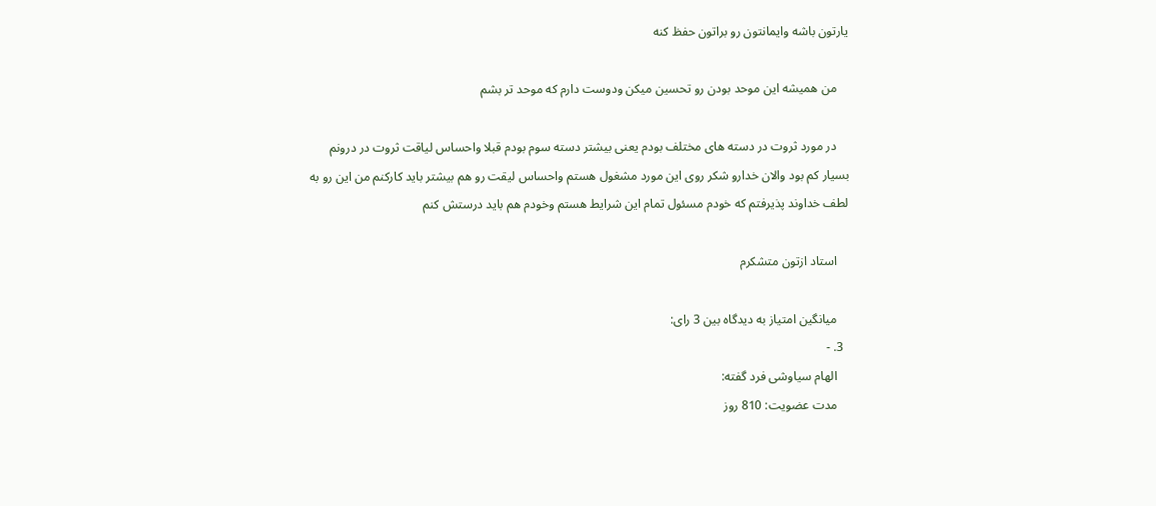یارتون باشه وایمانتون رو براتون حفظ کنه

    من همیشه این موحد بودن رو تحسین میکن ودوست دارم که موحد تر بشم

    در مورد ثروت در دسته های مختلف بودم یعنی بیشتر دسته سوم بودم قبلا واحساس لیاقت ثروت در درونم بسیار کم بود والان خدارو شکر روی این مورد مشغول هستم واحساس لیقت رو هم بیشتر باید کارکنم من این رو به لطف خداوند پذیرفتم که خودم مسئول تمام این شرایط هستم وخودم هم باید درستش کنم

    استاد ازتون متشکرم

    میانگین امتیاز به دیدگاه بین 3 رای:
  3. -
    الهام سیاوشی فرد گفته:
    مدت عضویت: 810 روز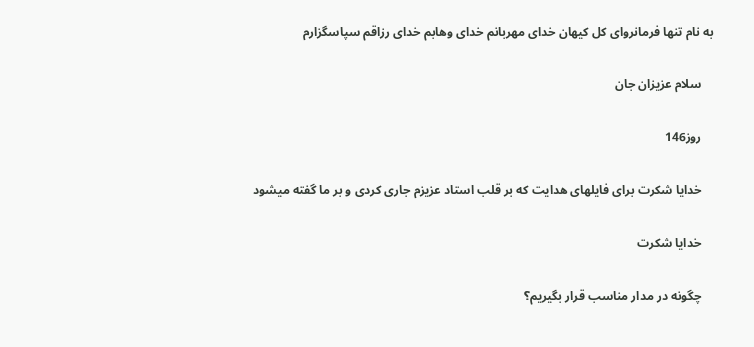به نام تنها فرمانروای کل کیهان خدای مهربانم خدای وهابم خدای رزاقم سپاسگزارم

    سلام عزیزان جان

    روز146

    خدایا شکرت برای فایلهای هدایت که بر قلب استاد عزیزم جاری کردی و بر ما گفته میشود

    خدایا شکرت

    چگونه در مدار مناسب قرار بگیریم؟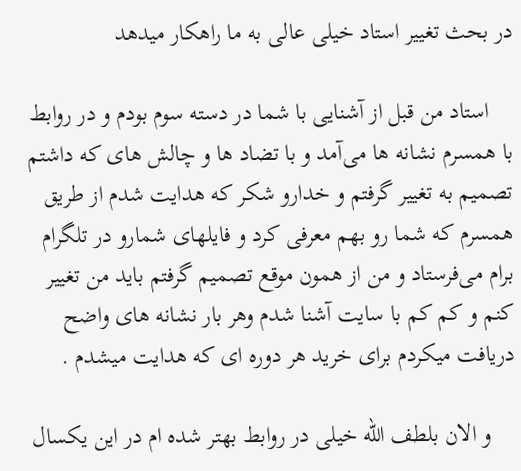در بحث تغییر استاد خیلی عالی به ما راهکار میدهد

    استاد من قبل از آشنایی با شما در دسته سوم بودم و در روابط با همسرم نشانه ها می‌آمد و با تضاد ها و چالش های که داشتم تصمیم به تغییر گرفتم و خدارو شکر که هدایت شدم از طریق همسرم که شما رو بهم معرفی کرد و فایلهای شمارو در تلگرام برام می‌فرستاد و من از همون موقع تصمیم گرفتم باید من تغییر کنم و کم کم با سایت آشنا شدم وهر بار نشانه های واضح دریافت میکردم برای خرید هر دوره ای که هدایت میشدم .

    و الان بلطف الله خیلی در روابط بهتر شده ام در این یکسال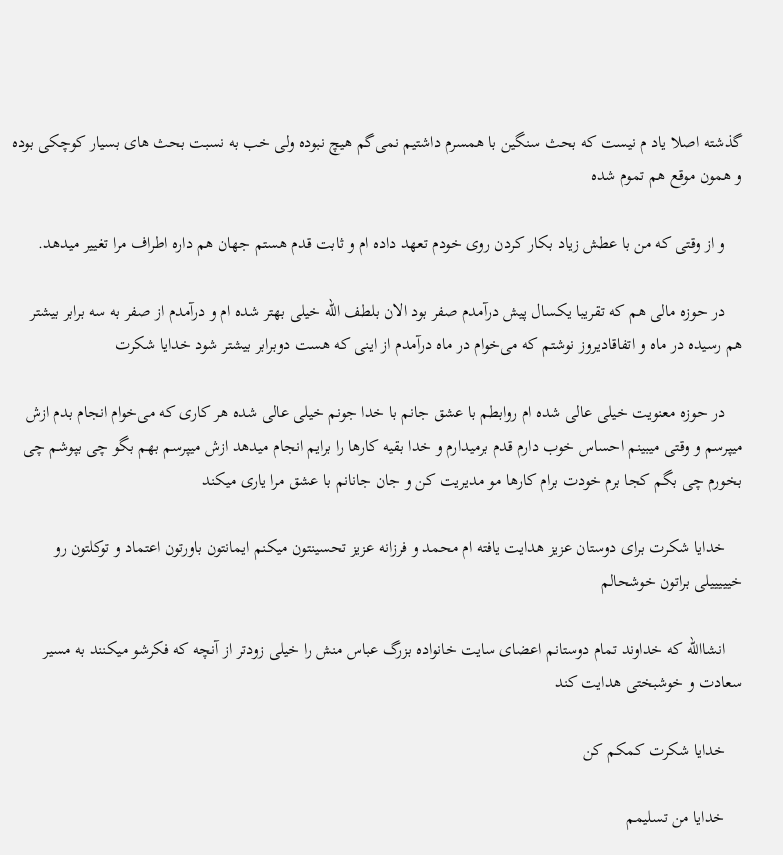گذشته اصلا یاد م نیست که بحث سنگین با همسرم داشتیم نمی‌گم هیچ نبوده ولی خب به نسبت بحث های بسیار کوچکی بوده و همون موقع هم تموم شده

    و از وقتی که من با عطش زیاد بکار کردن روی خودم تعهد داده ام و ثابت قدم هستم جهان هم داره اطراف مرا تغییر میدهد.

    در حوزه مالی هم که تقریبا یکسال پیش درآمدم صفر بود الان بلطف الله خیلی بهتر شده ام و درآمدم از صفر به سه برابر بیشتر هم رسیده در ماه و اتفاقادیروز نوشتم که می‌خوام در ماه درآمدم از اینی که هست دوبرابر بیشتر شود خدایا شکرت

    در حوزه معنویت خیلی عالی شده ام روابطم با عشق جانم با خدا جونم خیلی عالی شده هر کاری که می‌خوام انجام بدم ازش میپرسم و وقتی میبینم احساس خوب دارم قدم برمیدارم و خدا بقیه کارها را برایم انجام میدهد ازش میپرسم بهم بگو چی بپوشم چی بخورم چی بگم کجا برم خودت برام کارها مو مدیریت کن و جان جانانم با عشق مرا یاری میکند

    خدایا شکرت برای دوستان عزیز هدایت یافته ام محمد و فرزانه عزیز تحسینتون میکنم ایمانتون باورتون اعتماد و توکلتون رو خیییییلی براتون خوشحالم

    انشاالله که خداوند تمام دوستانم اعضای سایت خانواده بزرگ عباس منش را خیلی زودتر از آنچه که فکرشو میکنند به مسیر سعادت و خوشبختی هدایت کند

    خدایا شکرت کمکم کن

    خدایا من تسلیمم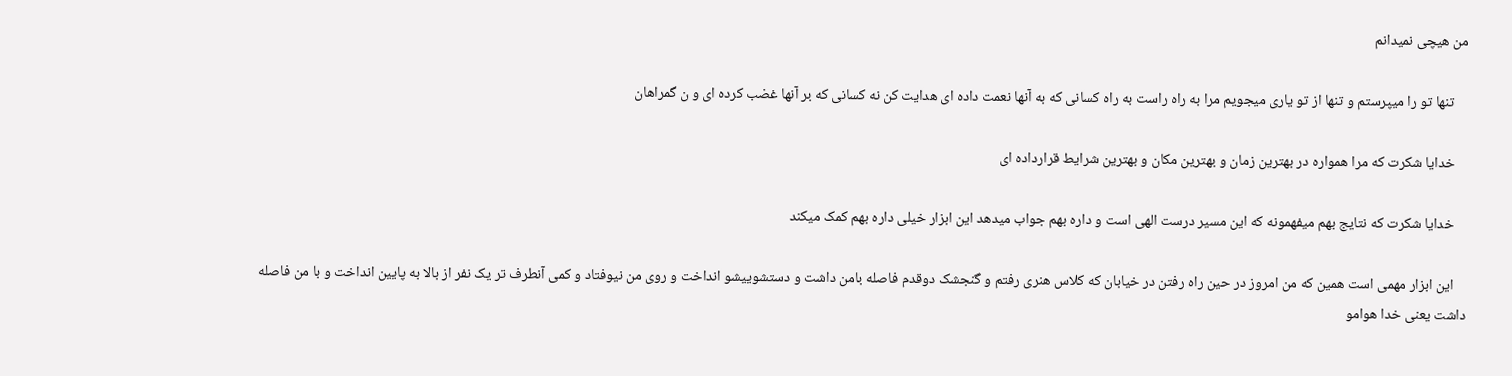من هیچی نمیدانم

    تنها تو را میپرستم و تنها از تو یاری میجویم مرا به راه راست به راه کسانی که به آنها نعمت داده ای هدایت کن نه کسانی که بر آنها غضب کرده ای و ن گمراهان

    خدایا شکرت که مرا همواره در بهترین زمان و بهترین مکان و بهترین شرایط قرارداده ای

    خدایا شکرت که نتایج بهم میفهمونه که این مسیر درست الهی است و داره بهم جواب میدهد این ابزار خیلی داره بهم کمک میکند

    این ابزار مهمی است همین که من امروز در حین راه رفتن در خیابان که کلاس هنری رفتم و گنجشک دوقدم فاصله بامن داشت و دستشوییشو انداخت و روی من نیوفتاد و کمی آنطرف تر یک نفر از بالا به پایین انداخت و با من فاصله داشت یعنی خدا هوامو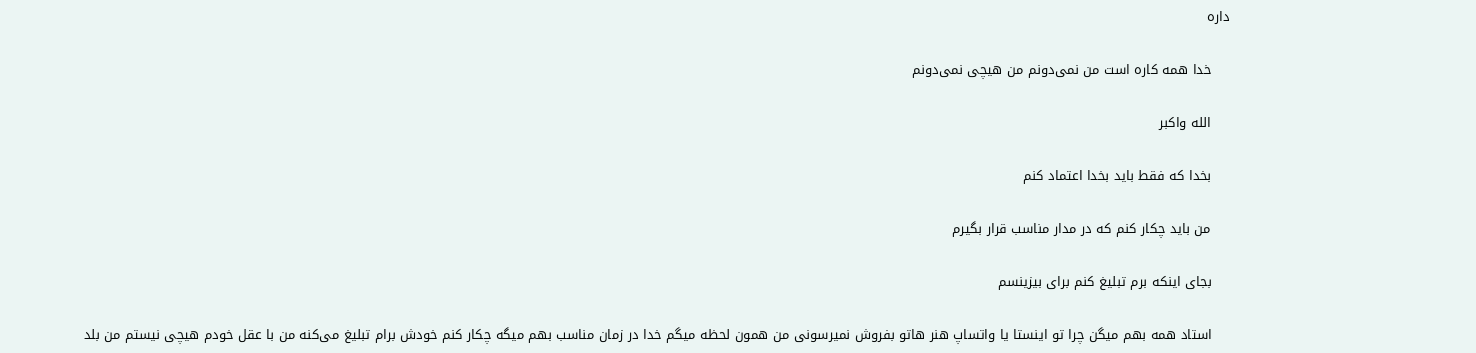داره

    خدا همه کاره است من نمی‌دونم من هیچی نمی‌دونم

    الله واکبر

    بخدا که فقط باید بخدا اعتماد کنم

    من باید چکار کنم که در مدار مناسب قرار بگیرم

    بجای اینکه برم تبلیغ کنم برای بیزینسم

    استاد همه بهم میگن چرا تو اینستا یا واتساپ هنر هاتو بفروش نمیرسونی من همون لحظه میگم خدا در زمان مناسب بهم میگه چکار کنم خودش برام تبلیغ می‌کنه من با عقل خودم هیچی نیستم من بلد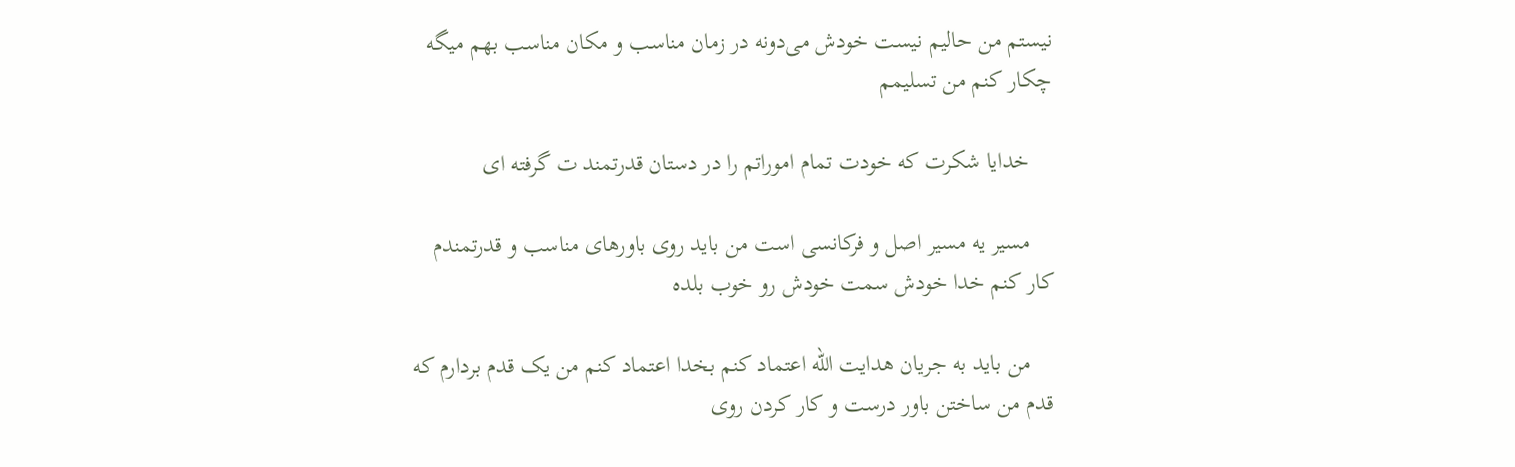نیستم من حالیم نیست خودش می‌دونه در زمان مناسب و مکان مناسب بهم میگه چکار کنم من تسلیمم

    خدایا شکرت که خودت تمام اموراتم را در دستان قدرتمند ت گرفته ای

    مسیر یه مسیر اصل و فرکانسی است من باید روی باورهای مناسب و قدرتمندم کار کنم خدا خودش سمت خودش رو خوب بلده

    من باید به جریان هدایت الله اعتماد کنم بخدا اعتماد کنم من یک قدم بردارم که قدم من ساختن باور درست و کار کردن روی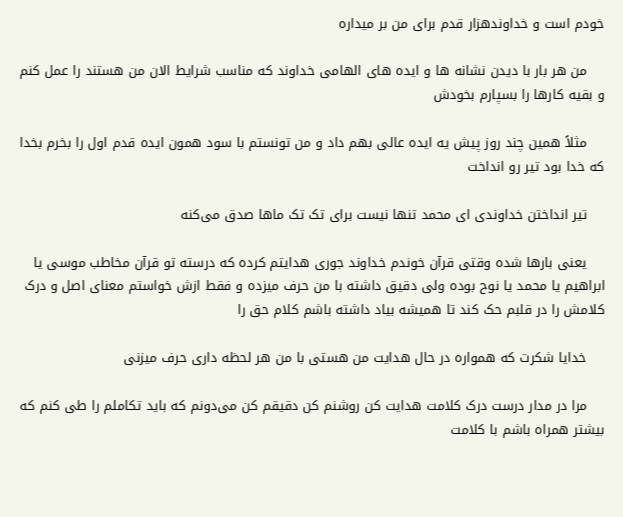خودم است و خداوندهزار قدم برای من بر میداره

    من هر بار با دیدن نشانه ها و ایده های الهامی خداوند که مناسب شرایط الان من هستند را عمل کنم و بقیه کارها را بسپارم بخودش

    مثلاً همین چند روز پیش یه ایده عالی بهم داد و من تونستم با سود همون ایده قدم اول را بخرم بخدا که خدا بود تیر رو انداخت

    تیر انداختن خداوندی ای محمد تنها نیست برای تک تک ماها صدق می‌کنه

    یعنی بارها شده وقتی قرآن خوندم خداوند جوری هدایتم کرده که درسته تو قرآن مخاطب موسی یا ابراهیم یا محمد یا نوح بوده ولی دقیق داشته با من حرف میزده و فقط ازش خواستم معنای اصل و درک کلامش را در قلبم حک کند تا همیشه بیاد داشته باشم کلام حق را

    خدایا شکرت که همواره در حال هدایت من هستی با من هر لحظه داری حرف میزنی

    مرا در مدار درست درک کلامت هدایت کن روشنم کن دقیقم کن می‌دونم که باید تکاملم را طی کنم که بیشتر همراه باشم با کلامت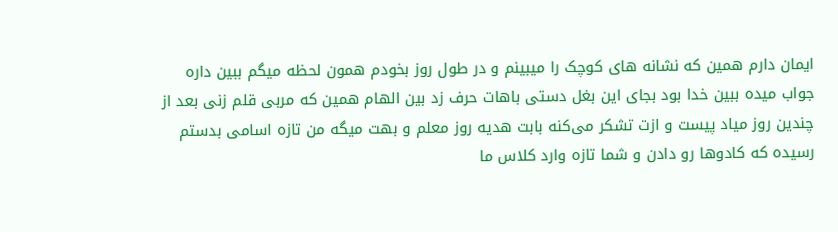ایمان دارم همین که نشانه های کوچک را میبینم و در طول روز بخودم همون لحظه میگم ببین داره جواب میده ببین خدا بود بجای این بغل دستی باهات حرف زد بین الهام همین که مربی قلم زنی بعد از چندین روز میاد پیست و ازت تشکر می‌کنه بابت هدیه روز معلم و بهت میگه من تازه اسامی بدستم رسیده که کادوها رو دادن و شما تازه وارد کلاس ما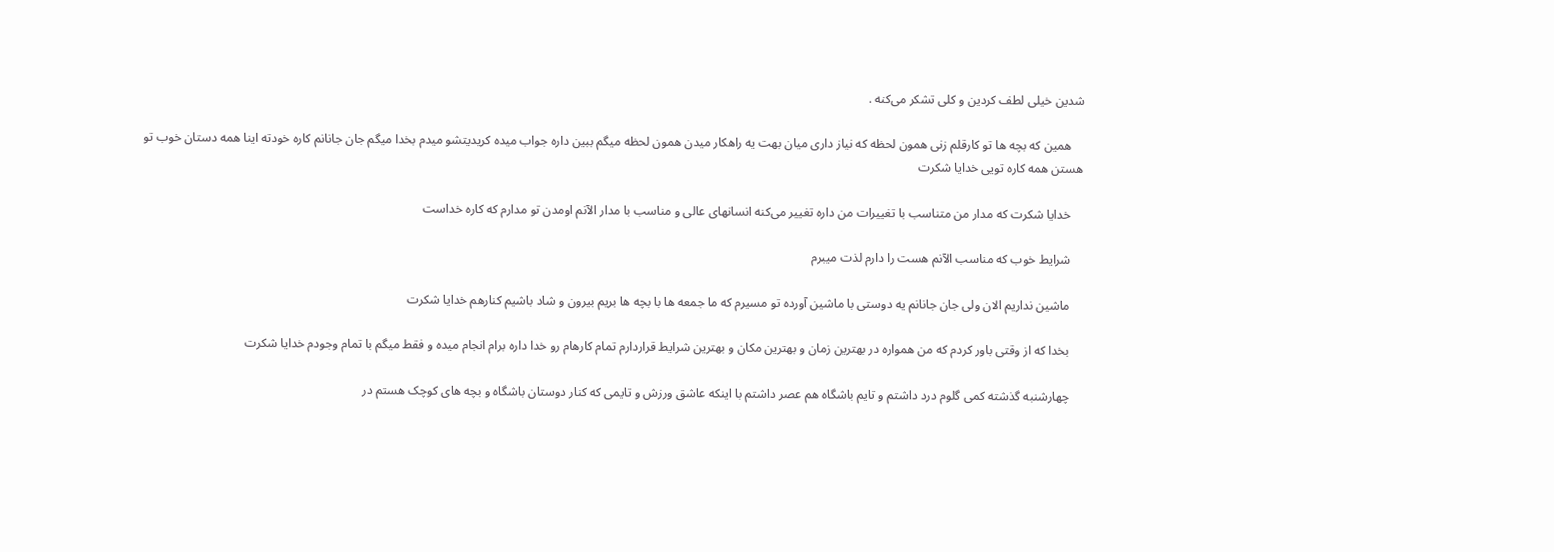شدین خیلی لطف کردین و کلی تشکر می‌کنه .

    همین که بچه ها تو کارقلم زنی همون لحظه که نیاز داری میان بهت یه راهکار میدن همون لحظه میگم ببین داره جواب میده کریدیتشو میدم بخدا میگم جان جانانم کاره خودته اینا همه دستان خوب تو هستن همه کاره تویی خدایا شکرت

    خدایا شکرت که مدار من متناسب با تغییرات من داره تغییر می‌کنه انسانهای عالی و مناسب با مدار الآنم اومدن تو مدارم که کاره خداست

    شرایط خوب که مناسب الآنم هست را دارم لذت میبرم

    ماشین نداریم الان ولی جان جانانم یه دوستی با ماشین آورده تو مسیرم که ما جمعه ها با بچه ها بریم بیرون و شاد باشیم کنارهم خدایا شکرت

    بخدا که از وقتی باور کردم که من همواره در بهترین زمان و بهترین مکان و بهترین شرایط قراردارم تمام کارهام رو خدا داره برام انجام میده و فقط میگم با تمام وجودم خدایا شکرت

    چهارشنبه گذشته کمی گلوم درد داشتم و تایم باشگاه هم عصر داشتم با اینکه عاشق ورزش و تایمی که کنار دوستان باشگاه و بچه های کوچک هستم در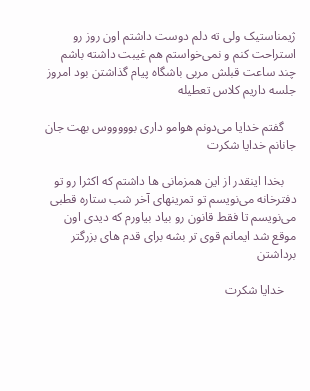ژیمناستیک ولی ته دلم دوست داشتم اون روز رو استراحت کنم و نمی‌خواستم هم غیبت داشته باشم چند ساعت قبلش مربی باشگاه پیام گذاشتن بود امروز جلسه داریم کلاس تعطیله

    گفتم خدایا می‌دونم هوامو داری بوووووس بهت جان جانانم خدایا شکرت

    بخدا اینقدر از این همزمانی ها داشتم که اکثرا رو تو دفترخانه می‌نویسم تو تمرینهای آخر شب ستاره قطبی می‌نویسم تا فقط قانون رو بیاد بیاورم که دیدی اون موقع شد ایمانم قوی تر بشه برای قدم های بزرگتر برداشتن

    خدایا شکرت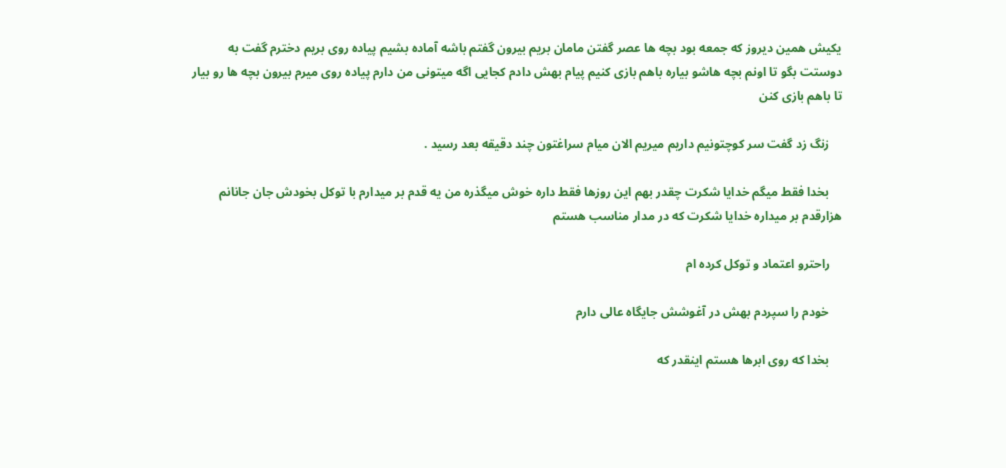یکیش همین دیروز که جمعه بود بچه ها عصر گفتن مامان بریم بیرون گفتم باشه آماده بشیم پیاده روی بریم دخترم گفت به دوستت بگو تا اونم بچه هاشو بیاره باهم بازی کنیم پیام بهش دادم کجایی اگه میتونی من دارم پیاده روی میرم بیرون بچه ها رو بیار تا باهم بازی کنن

    زنگ زد گفت سر کوچتونیم داریم میریم الان میام سراغتون چند دقیقه بعد رسید .

    بخدا فقط میگم خدایا شکرت چقدر بهم این روزها فقط داره خوش میگذره من یه قدم بر میدارم با توکل بخودش جان جانانم هزارقدم بر میداره خدایا شکرت که در مدار مناسب هستم

    راحترو اعتماد و توکل کرده ام

    خودم را سپردم بهش در آغوشش جایگاه عالی دارم

    بخدا که روی ابرها هستم اینقدر که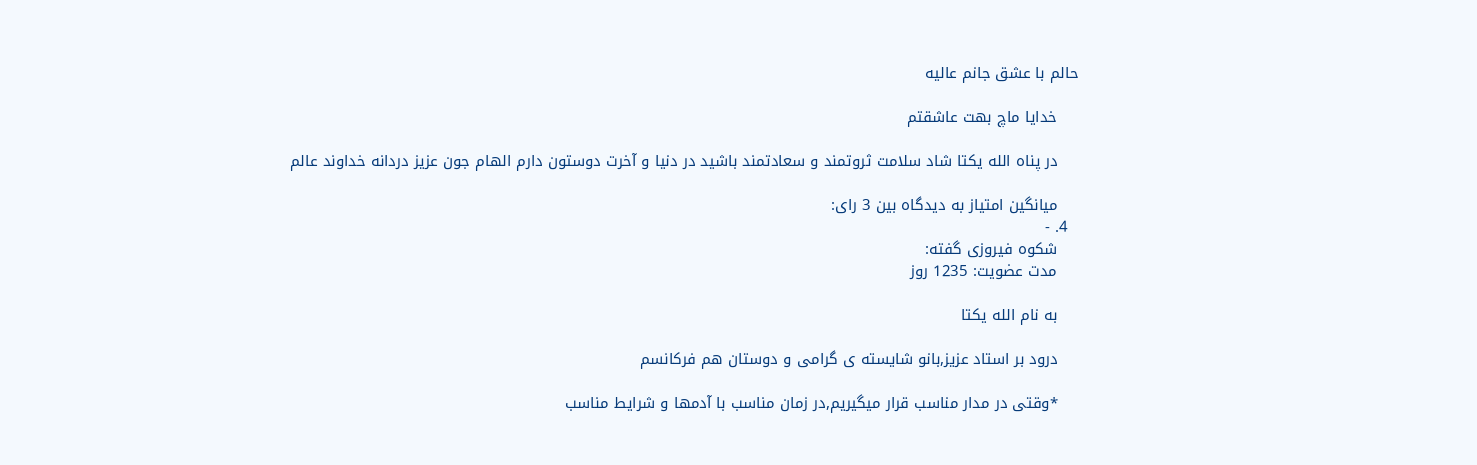حالم با عشق جانم عالیه

    خدایا ماچ بهت عاشقتم

    در پناه الله یکتا شاد سلامت ثروتمند و سعادتمند باشید در دنیا و آخرت دوستون دارم الهام جون عزیز دردانه خداوند عالم

    میانگین امتیاز به دیدگاه بین 3 رای:
  4. -
    شکوه فیروزی گفته:
    مدت عضویت: 1235 روز

    به نام الله یکتا

    درود بر استاد عزیز,بانو شایسته ی گرامی و دوستان هم فرکانسم

    *وقتی در مدار مناسب قرار میگیریم,در زمان مناسب با آدمها و شرایط مناسب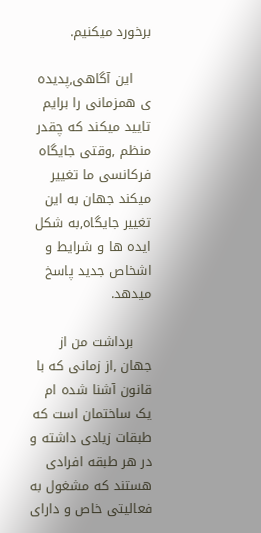برخورد میکنیم.

    این آگاهی,پدیده ی همزمانی را برایم تایید میکند که چقدر منظم ,وقتی جایگاه فرکانسی ما تغییر میکند جهان به این تغییر جایگاه,به شکل ایده ها و شرایط و اشخاص جدید پاسخ میدهد.

    برداشت من از جهان ,از زمانی که با قانون آشنا شده ام یک ساختمان است که طبقات زیادی داشته و در هر طبقه افرادی هستند که مشغول به فعالیتی خاص و دارای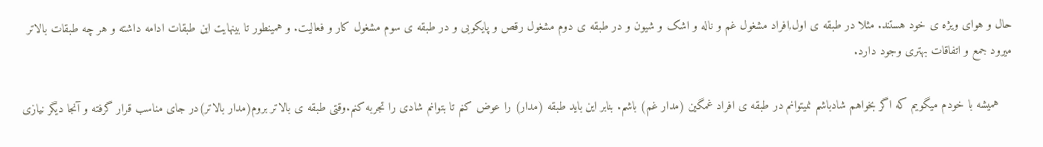حال و هوای ویژه ی خود هستند. مثلا در طبقه ی اول,افراد مشغول غم و ناله و اشک و شیون و در طبقه ی دوم مشغول رقص و پایکوبی و در طبقه ی سوم مشغول کار و فعالیت. و همینطور تا بینهایت این طبقات ادامه داشته و هر چه طبقات بالاتر میرود جمع و اتفاقات بهتری وجود دارد.

    همیشه با خودم میگویم که اگر بخواهم شادباشم نمیتوانم در طبقه ی افراد غمگین (مدار غم) باشم. بنابر این باید طبقه (مدار) را عوض کنم تا بتوانم شادی را تجربه کنم.وقتی طبقه ی بالاتر بروم(مدار بالاتر)در جای مناسب قرار گرفته و آنجا دیگر نیازی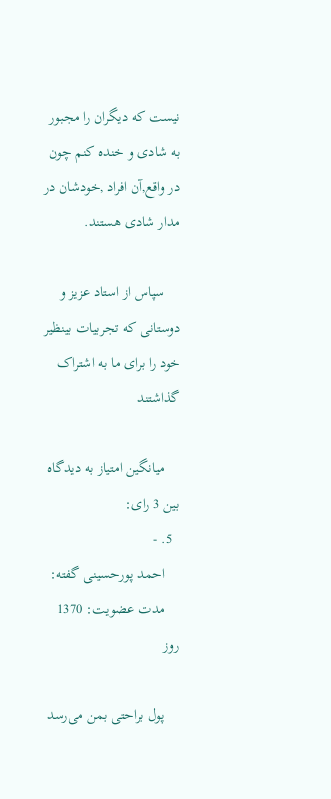نیست که دیگران را مجبور به شادی و خنده کنم چون در واقع,آن افراد ,خودشان در مدار شادی هستند.

    سپاس از استاد عزیز و دوستانی که تجربیات بینظیر خود را برای ما به اشتراک گذاشتند

    میانگین امتیاز به دیدگاه بین 3 رای:
  5. -
    احمد پورحسینی گفته:
    مدت عضویت: 1370 روز

    پول براحتی بمن می‌رسد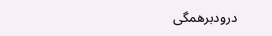درودبرهمگی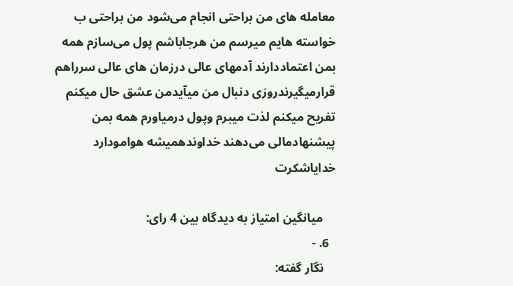معامله های من براحتی انجام می‌شود من براحتی ب خواسته هایم میرسم من هرجاباشم پول می‌سازم همه بمن اعتماددارند آدمهای عالی درزمان های عالی سرراهم قرارمیگیرندروزی دنبال من میآیدمن عشق حال میکنم تفریح میکنم لذت میبرم وپول درمیاورم همه بمن پیشنهادمالی می‌دهند خداوندهمیشه هوامودارد خدایاشکرت

    میانگین امتیاز به دیدگاه بین 4 رای:
  6. -
    نگار گفته: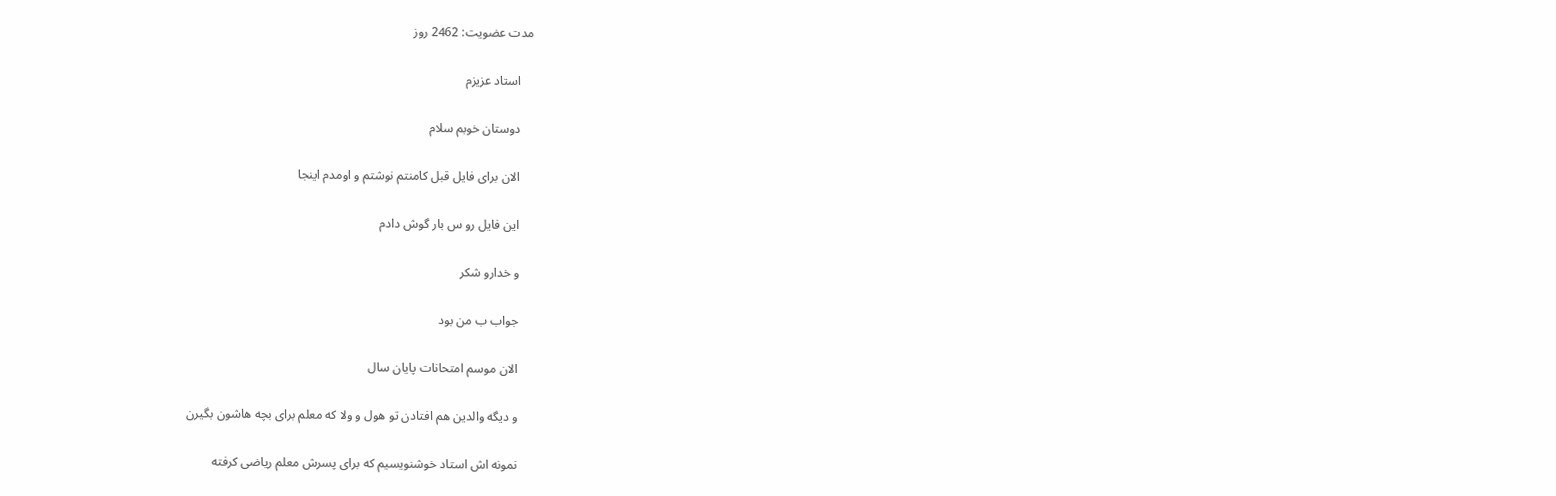مدت عضویت: 2462 روز

    استاد عزیزم

    دوستان خوبم سلام

    الان برای فایل قبل کامنتم نوشتم و اومدم اینجا

    این فایل رو س بار گوش دادم

    و خدارو شکر

    جواب ب من بود

    الان موسم امتحانات پایان سال

    و دیگه والدین هم افتادن تو هول و ولا که معلم برای بچه هاشون بگیرن

    نمونه اش استاد خوشنویسیم که برای پسرش معلم ریاضی کرفته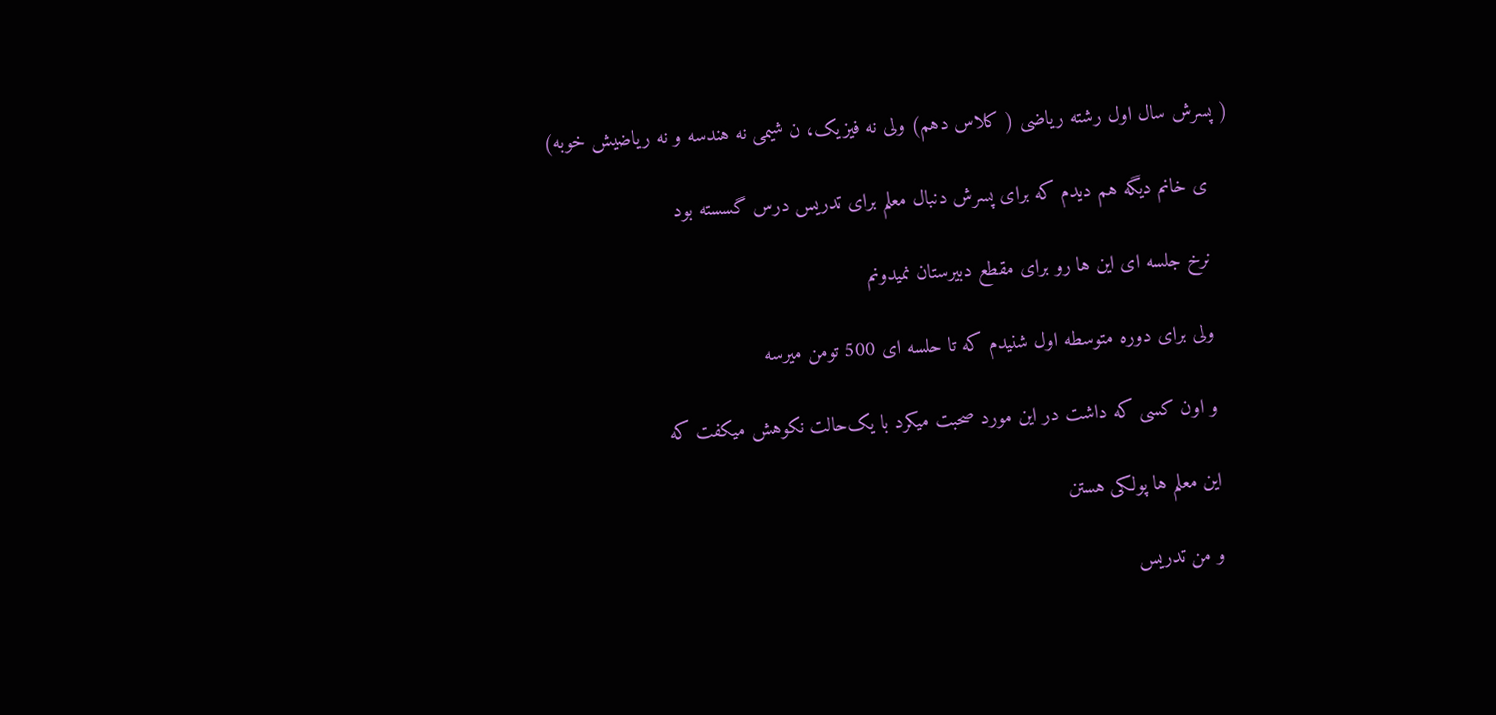( پسرش سال اول رشته ریاضی ( کلاس دهم) ولی نه فیزیک، ن شیمی نه هندسه و نه ریاضیش خوبه)

    ی خانم دیگه هم دیدم که برای پسرش دنبال معلم برای تدریس درس گسسته بود

    نرخ جلسه ای این ها رو برای مقطع دبیرستان نمیدونم

    ولی برای دوره متوسطه اول شنیدم که تا حلسه ای 500 تومن میرسه

    و اون کسی که داشت در این مورد صحبت میکرد با یک‌حالت نکوهش میکفت که

    این معلم ها پولکی هستن

    و من تدریس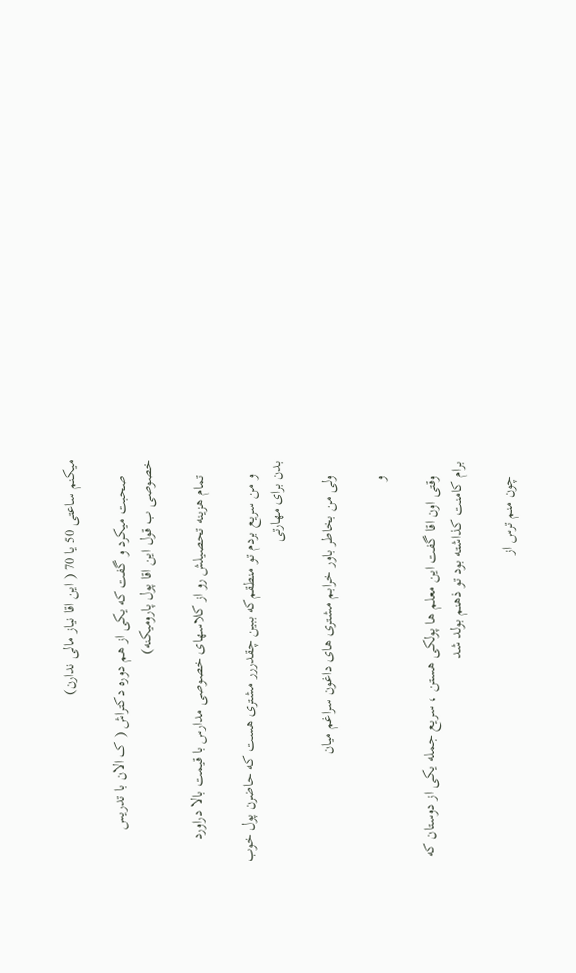میکنم ساعتی 50 یا 70 ( این اقا نیاز مالی ندارن)

    صحبت میکرد و گفت که یکی از هم دوره دکتراش ( ک الان با تدریس خصوصی ب قول این اقا پول پارو‌میکنه)

    تمام هزینه تحصیلش رو از کلاسهای خصوصی مدارس با قیمت بالا دراورد

    و من سریع بردم تو منطقم‌که ببین چقدررر مشتری هست که حاضرن پول خوب بدن برای مهارتی

    ولی من بخاطر باور خرابم مشتری های داغون سراغم میان

    و

    وقتی اون اقا گفت این معلم ها پولکی هستن ، سریع جمله یکی از دوستان که برام کامنت کذاشته بود تو ذهنم بولد شد

    چون منم ترس از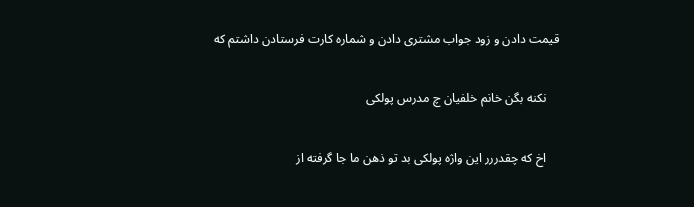قیمت دادن و زود جواب مشتری دادن و شماره کارت فرستادن داشتم که

    نکنه بگن خانم خلفیان چ مدرس پولکی

    اخ که چقدررر این واژه پولکی بد تو ذهن ما جا گرفته از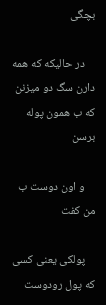بچگی

    در حالیکه که همه دارن سگ دو میزنن که ب همون پوله برسن

    و اون دوست ب من کفت

    پولکی یعنی کسی که پول رو‌دوست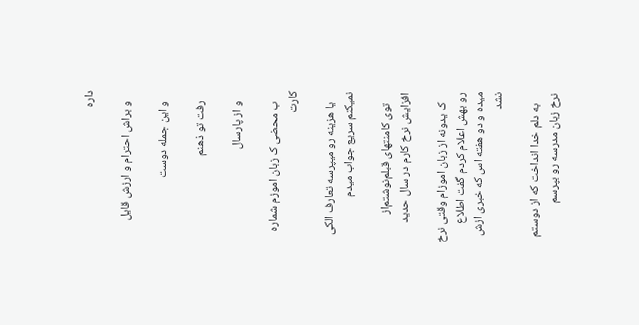داره

    و براش احترام و ارزش قایل

    و این جمله دوست

    رفت تو ذهنم

    و از پارسال

    ب محضی ک زبان اموزم شماره کارت

    یا هزینه رو میپرسه تعارف الکی نمیکنم سریع جواب میدم

    توی کامنتهای قبلم‌نوشتم‌از افزایش نرخ کارم در سال حدید

    ک یدونه از زبان اموزام وقتی نرخ رو بهش اعلام‌ کردم گفت اطلاع میده و دو هفته اس که خبری ازش نشد

    به دلم خدا انداخت که از دوستم نرخ زبان مدرسه رو بپرسم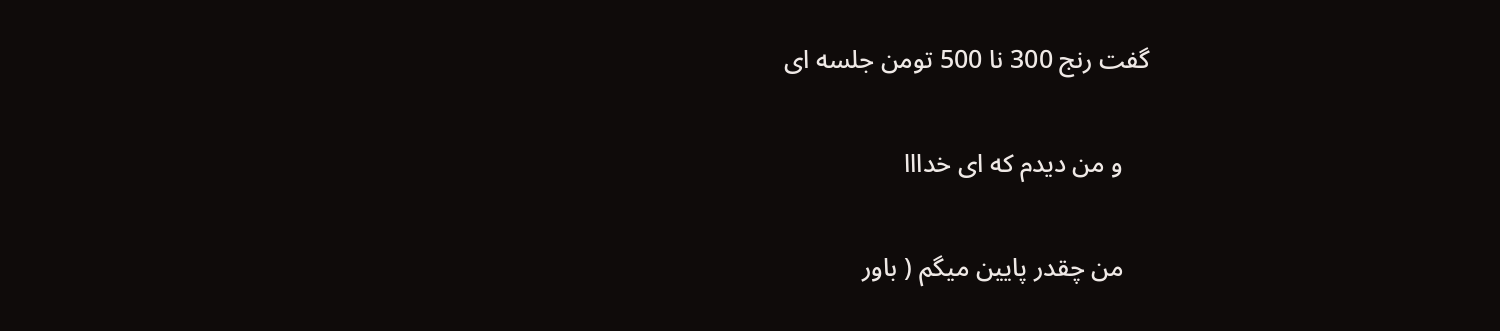گفت رنج 300 نا 500 تومن جلسه ای

    و من دیدم که ای خدااا

    من چقدر پایین میگم ( باور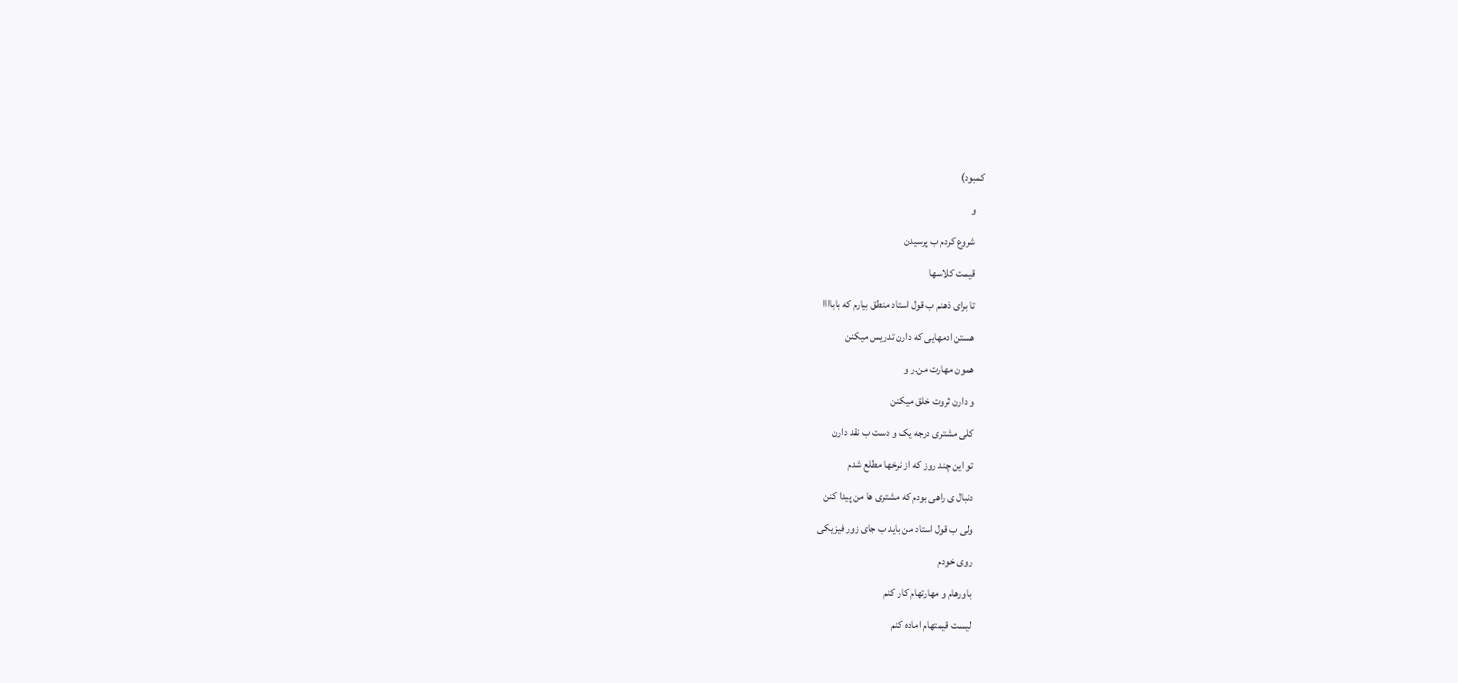کمبود)

    و

    شروع کردم ب پرسیدن

    قیمت کلاسها

    تا برای ذهنم ب قول استاد منطق بیارم که باباااا

    هستن ادمهایی که دارن تدریس میکنن

    همون مهارت من.ر و

    و دارن ثروت خلق میکنن

    کلی مشتری درجه یک و دست ب نقد دارن

    تو این چند روز که از نرخها مطلع شدم

    دنبال ی راهی بودم که مشتری ها من پیدا کنن

    ولی ب قول استاد من باید ب جای زور فیزیکی

    روی خودم

    باورهام و مهارتهام کار کنم

    لیست قیمتهام اماده کنم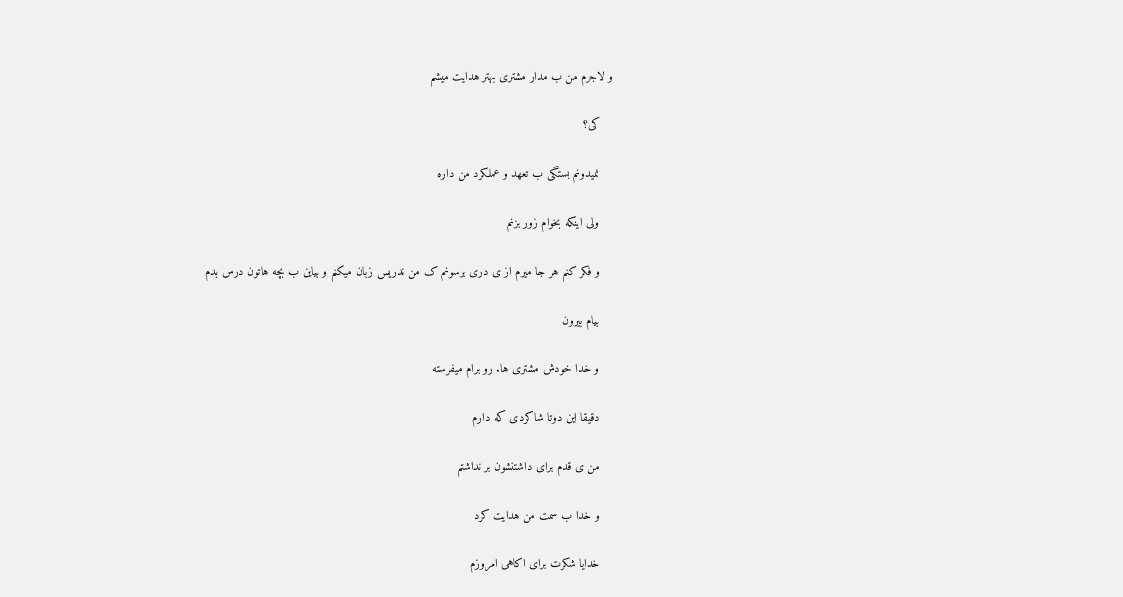و لاجرم من ب مدار مشتری بهتر هدایت میشم

    کی؟

    نمیدونم بستگی ب تعهد و عملکرد من داره

    ولی اینکه بخوام زور بزنم

    و فکر کنم هر جا میرم از ی دری برسونم ک من ندریس زبان میکنم و بیاین ب بچه هاتون درس بدم

    بیام بیرون

    و خدا خودش مشتری ها. رو برام میفرسته

    دقیقا این دوتا شاکردی که دارم

    من ی قدم برای داشتنشون بر نداشتم

    و خدا ب سمت من هدایت کرد

    خدایا شکرت برای اکاهی امروزم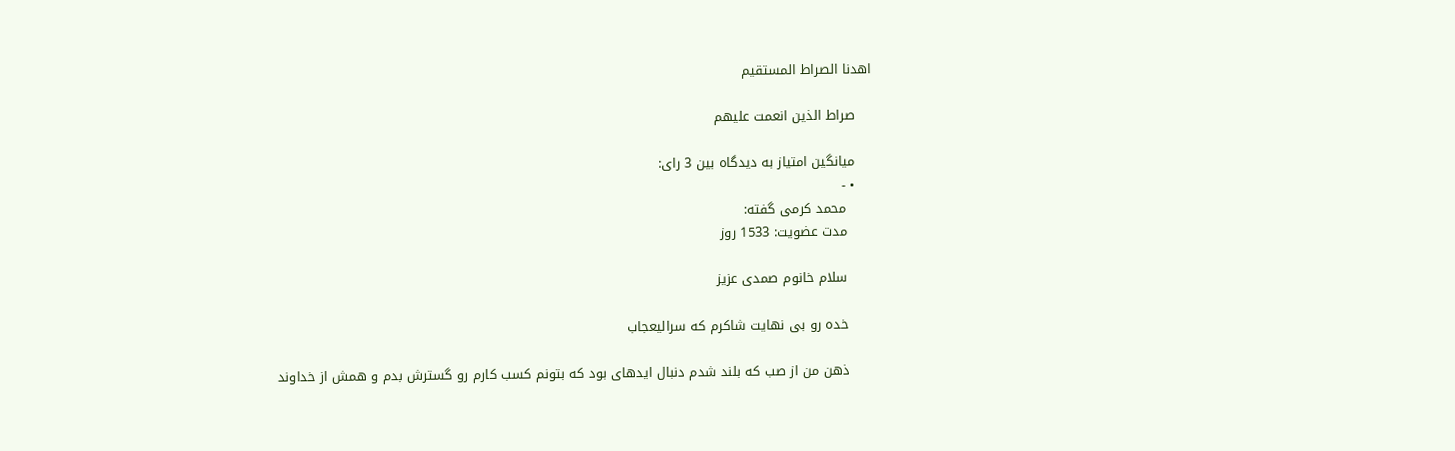اهدنا الصراط المستقیم

    صراط الذین انعمت علیهم

    میانگین امتیاز به دیدگاه بین 3 رای:
    • -
      محمد کرمی گفته:
      مدت عضویت: 1533 روز

      سلام خانوم صمدی عزیز

      خده رو بی نهایت شاکرم که سرالیعجاب

      ذهن من از صب که بلند شدم دنبال ایدهای بود که بتونم کسب کارم رو گسترش بدم و همش از خداوند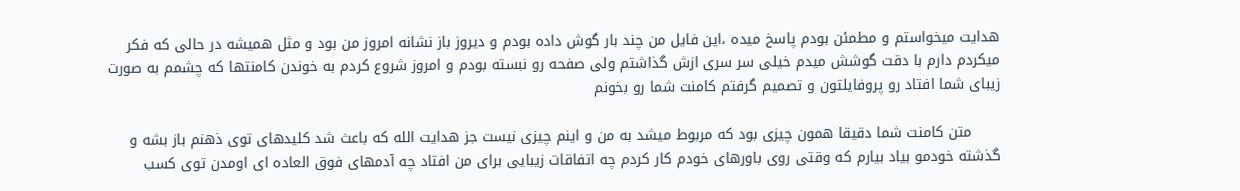هدایت میخواستم و مطمئن بودم پاسخ میده ،این فایل من چند بار گوش داده بودم و دیروز باز نشانه امروز من بود و مثل همیشه در حالی که فکر میکردم دارم با دقت گوشش میدم خیلی سر سری ازش گذاشتم ولی صفحه رو نبسته بودم و امروز شروع کردم به خوندن کامنتها که چشمم به صورت زیبای شما افتاد رو پروفایلتون و تصمیم گرفتم کامنت شما رو بخونم

      متن کامنت شما دقیقا همون چیزی بود که مربوط میشد به من و اینم چیزی نیست جز هدایت الله که باعث شد کلیدهای توی ذهنم باز بشه و گذشته خودمو بیاد بیارم که وقتی روی باورهای خودم کار کردم چه اتفاقات زیبایی برای من افتاد چه آدمهای فوق العاده ای اومدن توی کسب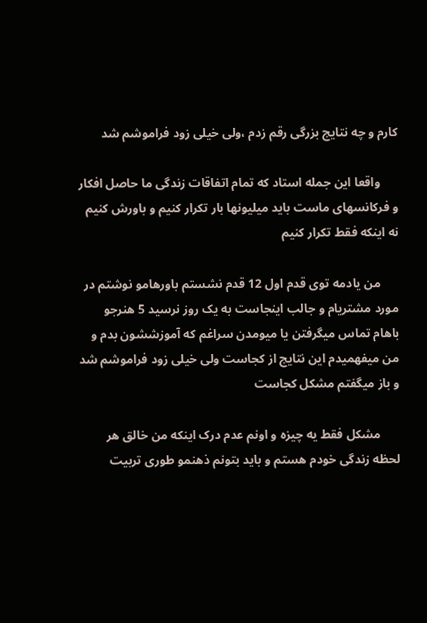کارم و چه نتایج بزرگی رقم زدم ،ولی خیلی زود فراموشم شد

      واقعا این جمله استاد که تمام اتفاقات زندگی ما حاصل افکار و فرکانسهای ماست باید میلیونها بار تکرار کنیم و باورش کنیم نه اینکه فقط تکرار کنیم

      من یادمه توی قدم اول 12 قدم نشستم باورهامو نوشتم در مورد مشتریام و جالب اینجاست به یک روز نرسید 5 هنرجو باهام تماس میگرفتن یا میومدن سراغم که آموزششون بدم و من میفهمیدم این نتایج از کجاست ولی خیلی زود فراموشم شد و باز میگفتم مشکل کجاست

      مشکل فقط یه چیزه و اونم عدم درک اینکه من خالق هر لحظه زندگی خودم هستم و باید بتونم ذهنمو طوری تربیت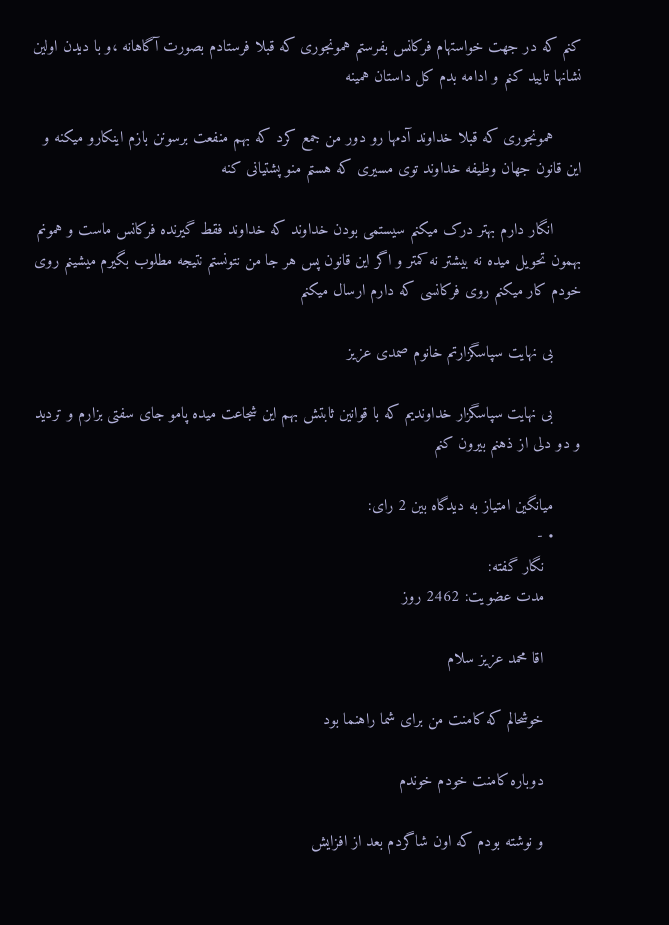کنم که در جهت خواستهام فرکانس بفرستم همونجوری که قبلا فرستادم بصورت آگاهانه ،و با دیدن اولین نشانها تایید کنم و ادامه بدم کل داستان همینه

      همونجوری که قبلا خداوند آدمها رو دور من جمع کرد که بهم منفعت برسونن بازم اینکارو میکنه و این قانون جهان وظیفه خداوند توی مسیری که هستم منو پشتیانی کنه

      انگار دارم بهتر درک میکنم سیستمی بودن خداوند که خداوند فقط گیرنده فرکانس ماست و همونم بهمون تحویل میده نه بیشتر نه کمتر و اگر این قانون پس هر جا من نتونستم نتیجه مطلوب بگیرم میشینم روی خودم کار میکنم روی فرکانسی که دارم ارسال میکنم

      بی نهایت سپاسگزارتم خانوم صمدی عزیز

      بی نهایت سپاسگزار خداوندیم که با قوانین ثابتش بهم این شجاعت میده پامو جای سفتی بزارم و تردید و دو دلی از ذهنم بیرون کنم

      میانگین امتیاز به دیدگاه بین 2 رای:
      • -
        نگار گفته:
        مدت عضویت: 2462 روز

        اقا محمد عزیز سلام

        خوشحالم که کامنت من برای شما راهنما بود

        دوباره کامنت خودم خوندم

        و نوشته بودم که اون شاگردم بعد از افزایش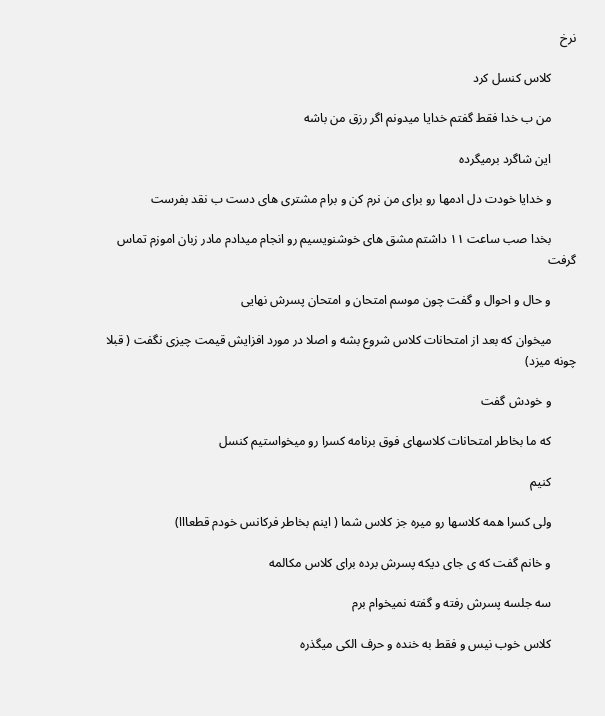نرخ

        کلاس کنسل کرد

        من ب خدا فقط گفتم خدایا میدونم اگر رزق من باشه

        این شاگرد برمیگرده

        و خدایا خودت دل ادمها رو برای من نرم کن و برام مشتری های دست ب نقد بفرست

        بخدا صب ساعت ١١ داشتم مشق های خوشنویسیم رو انجام میدادم مادر زبان اموزم تماس گرفت

        و حال و احوال و گفت چون موسم امتحان و امتحان پسرش نهایی

        میخوان که بعد از امتحانات کلاس شروع بشه و اصلا در مورد افزایش قیمت چیزی نگفت ( قبلا چونه میزد)

        و خودش گفت

        که ما بخاطر امتحانات کلاسهای فوق برنامه کسرا رو میخواستیم کنسل

        کنیم

        ولی کسرا همه کلاسها رو میره جز کلاس شما ( اینم بخاطر فرکانس خودم قطعااا)

        و خانم گفت که ی جای دیکه پسرش برده برای کلاس مکالمه

        سه جلسه پسرش رفته و گفته نمیخوام برم

        کلاس خوب نیس و فقط به خنده و حرف الکی میگذره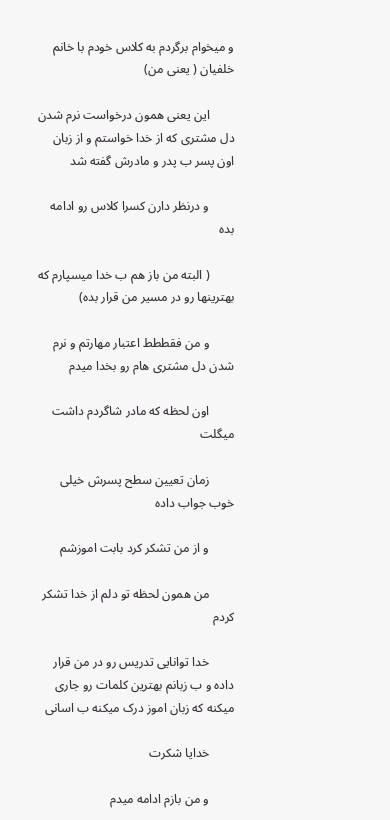و میخوام برگردم به کلاس خودم با خانم خلفیان ( یعنی من)

        این یعنی همون درخواست نرم شدن دل مشتری که از خدا خواستم و از زبان اون پسر ب پدر و مادرش گفته شد

        و درنظر دارن کسرا کلاس رو ادامه بده

        ( البته من باز هم ب خدا میسپارم که بهترینها رو در مسیر من قرار بده)

        و من فقططط اعتبار مهارتم و نرم شدن دل مشتری هام رو بخدا میدم

        اون لحظه که مادر شاگردم داشت میگلت

        زمان تعیین سطح پسرش خیلی خوب جواب داده

        و از من تشکر کرد بابت اموزشم

        من همون لحظه تو دلم از خدا تشکر کردم

        خدا توانایی تدریس رو در من قرار داده و ب زبانم بهترین کلمات رو جاری میکنه که زبان اموز درک میکنه ب اسانی

        خدایا شکرت

        و من بازم ادامه میدم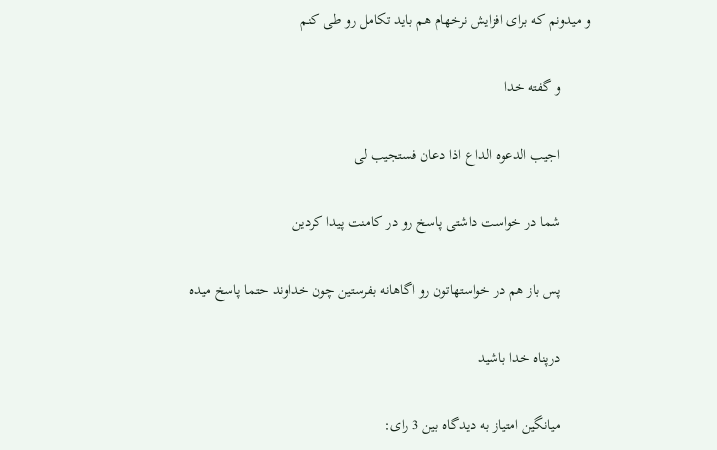و میدونم که برای افزایش نرخهام هم باید تکامل رو طی کنم

        و گفته خدا

        اجیب الدعوه الداع اذا دعان فستجیب لی

        شما در خواست داشتی پاسخ رو در کامنت پیدا کردین

        پس باز هم در خواستهاتون رو اگاهانه بفرستین چون خداوند حتما پاسخ میده

        درپناه خدا باشید

        میانگین امتیاز به دیدگاه بین 3 رای: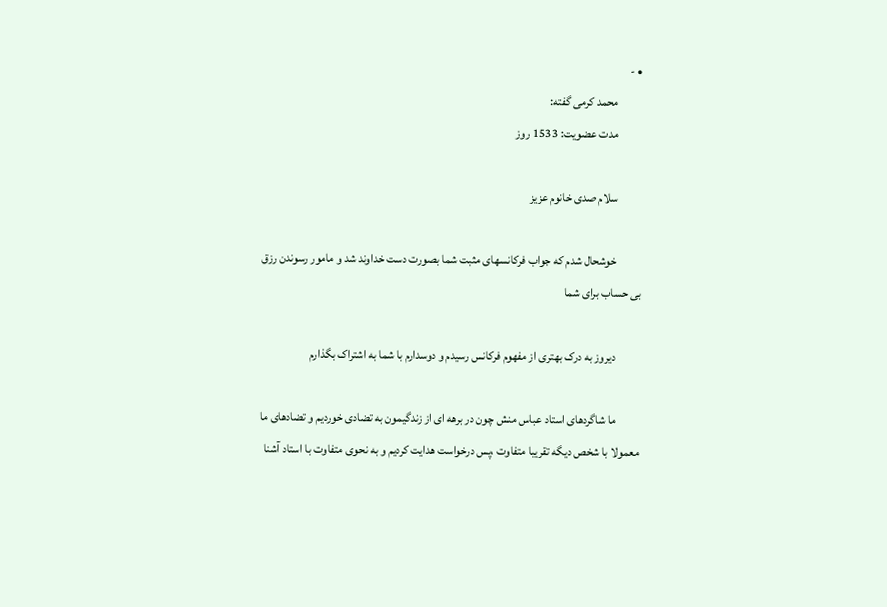• -
          محمد کرمی گفته:
          مدت عضویت: 1533 روز

          سلام صدی خانوم عزیز

          خوشحال شدم که جواب فرکانسهای مثبت شما بصورت دست خداوند شد و مامور رسوندن رزق بی حساب برای شما

          دیروز به درک بهتری از مفهوم فرکانس رسیدم و دوسدارم با شما به اشتراک بگذارم

          ما شاگردهای استاد عباس منش چون در برهه ای از زندگیمون به تضادی خوردیم و تضادهای ما معمولا با شخص دیگه تقریبا متفاوت ،پس درخواست هدایت کردیم و به نحوی متفاوت با استاد آشنا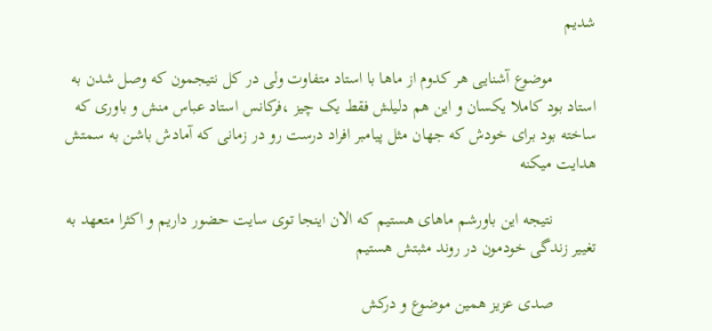شدیم

          موضوع آشنایی هر کدوم از ماها با استاد متفاوت ولی در کل نتیجمون که وصل شدن به استاد بود کاملا یکسان و این هم دلیلش فقط یک چیز ،فرکانس استاد عباس منش و باوری که ساخته بود برای خودش که جهان مثل پیامبر افراد درست رو در زمانی که آمادش باشن به سمتش هدایت میکنه

          نتیجه این باورشم ماهای هستیم که الان اینجا توی سایت حضور داریم و اکثرا متعهد به تغییر زندگی خودمون در روند مثبتش هستیم

          صدی عزیز همین موضوع و درکش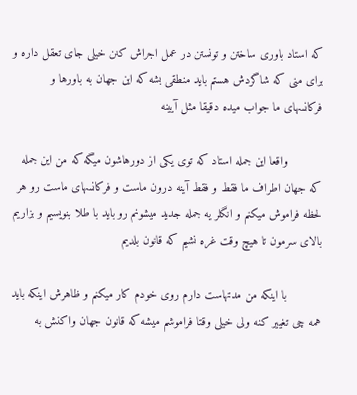که استاد باوری ساختن و تونستن در عمل اجراش کنن خیلی جای تعقل داره و برای منی که شاگردش هستم باید منطقی بشه که این جهان به باورها و فرکانسهای ما جواب میده دقیقا مثل آیینه

          واقعا این جمله استاد که توی یکی از دورهاشون میگه که من این جمله که جهان اطراف ما فقط و فقط آینه درون ماست و فرکانسهای ماست رو هر لحظه فراموش میکنم و انگلر یه جمله جدید میشونم رو باید با طلا بنویسیم و بزاریم بالای سرمون تا هیچ وقت غره نشیم که قانون بلدیم

          با اینکه من مدتهاست دارم روی خودم کار میکنم و ظاهرش اینکه باید همه چی تغییر کنه ولی خیلی وقتا فراموشم میشه که قانون جهان واکنش به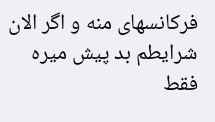فرکانسهای منه و اگر الان شرایطم بد پیش میره فقط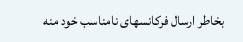بخاطر ارسال فرکانسهای نامناسب خود منه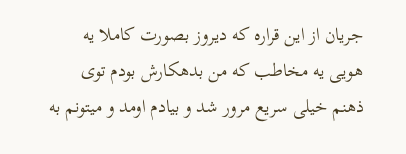جریان از این قراره که دیروز بصورت کاملا یه هویی یه مخاطب که من بدهکارش بودم توی ذهنم خیلی سریع مرور شد و بیادم اومد و میتونم به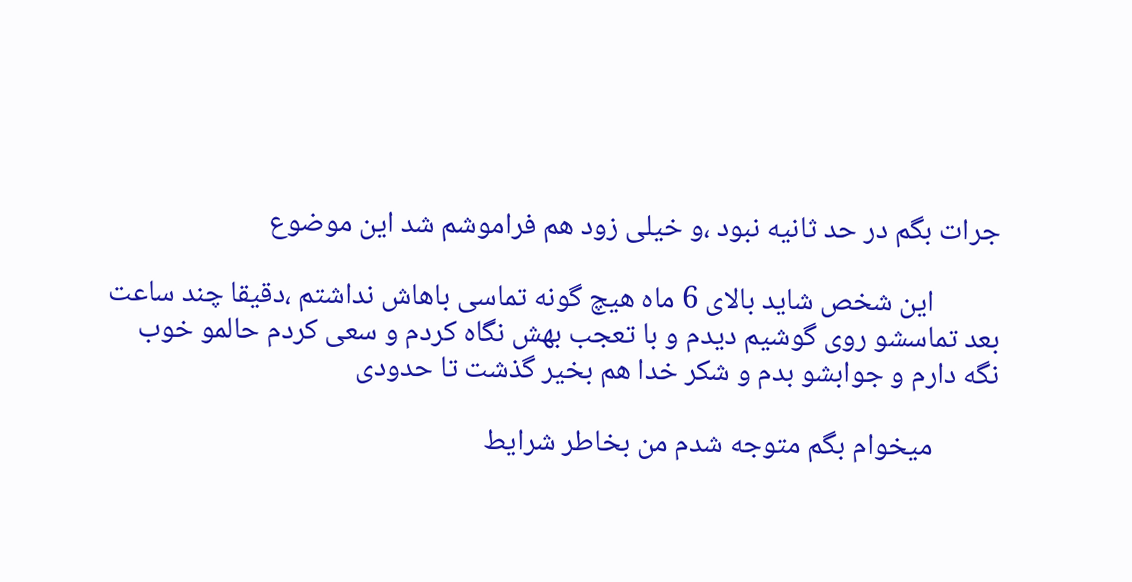جرات بگم در حد ثانیه نبود ،و خیلی زود هم فراموشم شد این موضوع

          این شخص شاید بالای 6 ماه هیچ گونه تماسی باهاش نداشتم ،دقیقا چند ساعت بعد تماسشو روی گوشیم دیدم و با تعجب بهش نگاه کردم و سعی کردم حالمو خوب نگه دارم و جوابشو بدم و شکر خدا هم بخیر گذشت تا حدودی

          میخوام بگم متوجه شدم من بخاطر شرایط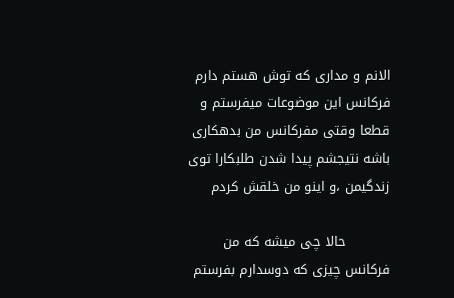الانم و مداری که توش هستم دارم فرکانس این موضوعات میفرستم و قطعا وقتی مفرکانس من بدهکاری باشه نتیجشم پیدا شدن طلبکارا توی زندگیمن ،و اینو من خلقش کردم

          حالا چی میشه که من فرکانس چیزی که دوسدارم بفرستم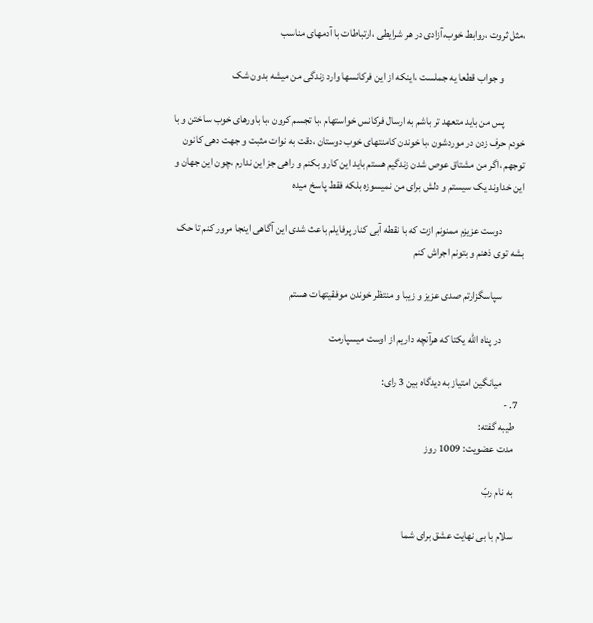،مثل ثروت ،روابط خوب،آزادی در هر شرایطی ،ارتباطات با آدمهای مناسب

          و جواب قطعا یه جملست ،اینکه از این فرکانسها وارد زندگی من میشه بدون شک

          پس من باید متعهد تر باشم به ارسال فرکانس خواستهام ،با تجسم کرون ،با باورهای خوب ساختن و با خودم حرف زدن در موردشون ،با خوندن کامنتهای خوب دوستان ،دقت به نوات مثبت و جهت دهی کانون توجهم ،اگر من مشتاق عوص شدن زندگیم هستم باید این کارو بکنم و راهی جز این ندارم ،چون این جهان و این خداوند یک سیستم و دلش برای من نمیسوزه بلکه فقط پاسخ میده

          دوست عزیزم ممنونم ازت که با نقطه آبی کنار پرفایلم باعث شدی این آگاهی اینجا مرور کنم تا حک بشه توی ذهنم و بتونم اجراش کنم

          سپاسگزارتم صدی عزیز و زیبا و منتظر خوندن موفقیتهات هستم

          در پناه الله یکتا که هرآنچه داریم از اوست میسپارمت

          میانگین امتیاز به دیدگاه بین 3 رای:
  7. -
    طیبه گفته:
    مدت عضویت: 1009 روز

    به نام ربّ

    سلام با بی نهایت عشق برای شما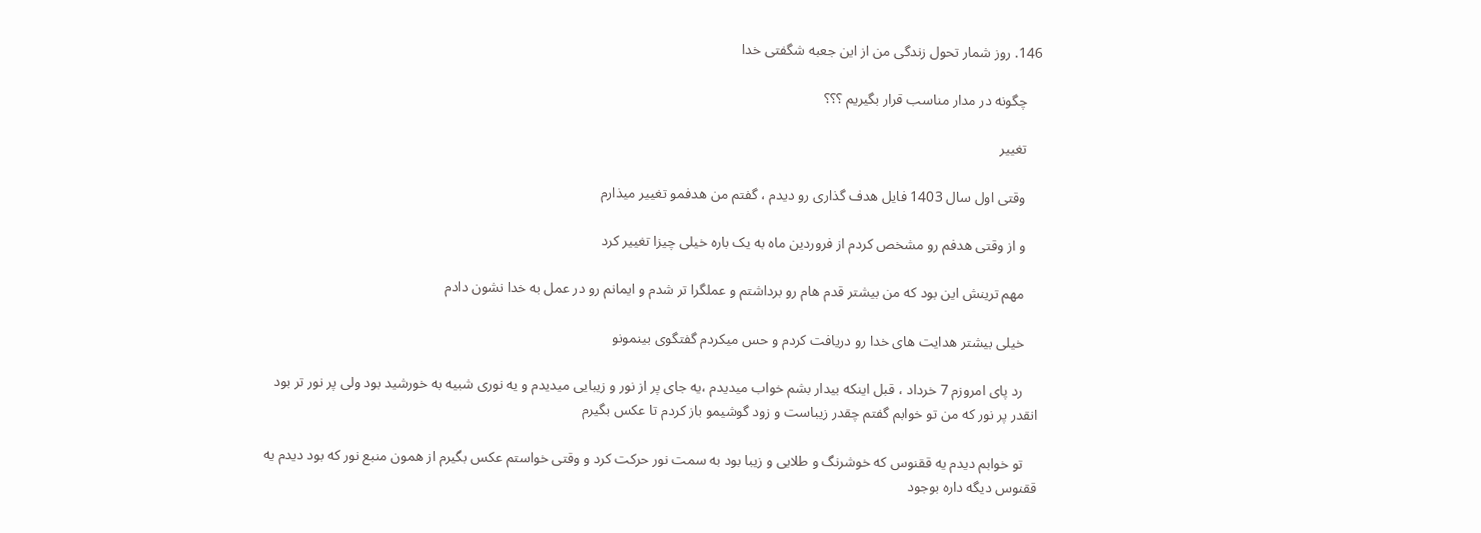146. روز شمار تحول زندگی من از این جعبه شگفتی خدا

    چگونه در مدار مناسب قرار بگیریم ؟؟؟

    تغییر

    وقتی اول سال 1403 فایل هدف گذاری رو دیدم ، گفتم من هدفمو تغییر میذارم

    و از وقتی هدفم رو مشخص کردم از فروردین ماه به یک باره خیلی چیزا تغییر کرد

    مهم ترینش این بود که من بیشتر قدم هام رو برداشتم و عملگرا تر شدم و ایمانم رو در عمل به خدا نشون دادم

    خیلی بیشتر هدایت های خدا رو دریافت کردم و حس میکردم گفتگوی بینمونو

    رد پای امروزم 7 خرداد ، قبل اینکه بیدار بشم خواب میدیدم ،یه جای پر از نور و زیبایی میدیدم و یه نوری شبیه به خورشید بود ولی پر نور تر بود انقدر پر نور که من تو خوابم گفتم چقدر زیباست و زود گوشیمو باز کردم تا عکس بگیرم

    تو خوابم دیدم یه ققنوس که خوشرنگ و طلایی و زیبا بود به سمت نور حرکت کرد و وقتی خواستم عکس بگیرم از همون منبع نور که بود دیدم یه ققنوس دیگه داره بوجود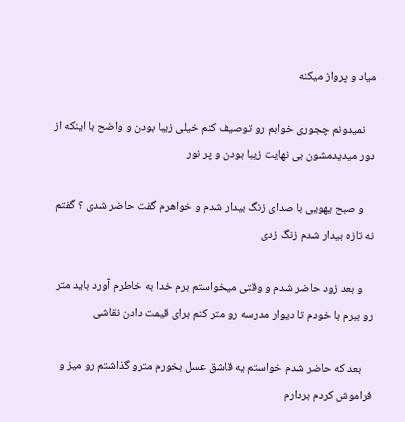میاد و پرواز میکنه

    نمیدونم چجوری خوابم رو توصیف کنم خیلی زیبا بودن و واضح با اینکه از دور میدیدمشون بی نهایت زیبا بودن و پر نور

    و صبح یهویی با صدای زنگ بیدار شدم و خواهرم گفت حاضر شدی ؟ گفتم نه تازه بیدار شدم زنگ زدی

    و بعد زود حاضر شدم و وقتی میخواستم برم خدا به خاطرم آورد باید متر رو ببرم با خودم تا دیوار مدرسه رو متر کنم برای قیمت دادن نقاشی

    بعد که حاضر شدم خواستم یه قاشق عسل بخورم مترو گذاشتم رو میز و فراموش کردم بردارم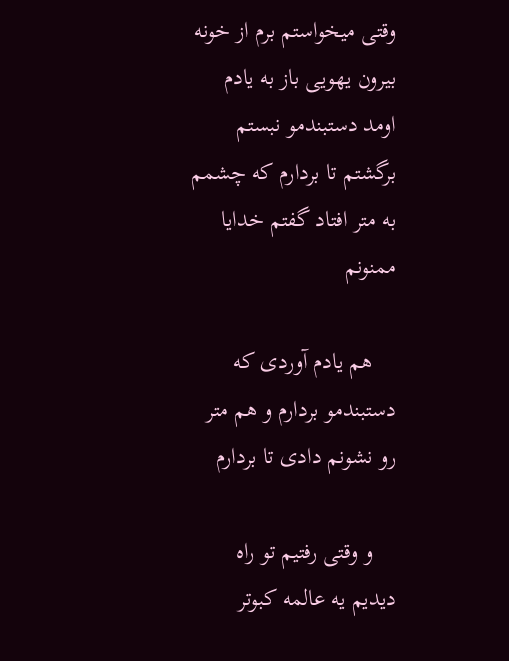وقتی میخواستم برم از خونه بیرون یهویی باز به یادم اومد دستبندمو نبستم برگشتم تا بردارم که چشمم به متر افتاد گفتم خدایا ممنونم

    هم یادم آوردی که دستبندمو بردارم و هم متر رو نشونم دادی تا بردارم

    و وقتی رفتیم تو راه دیدیم یه عالمه کبوتر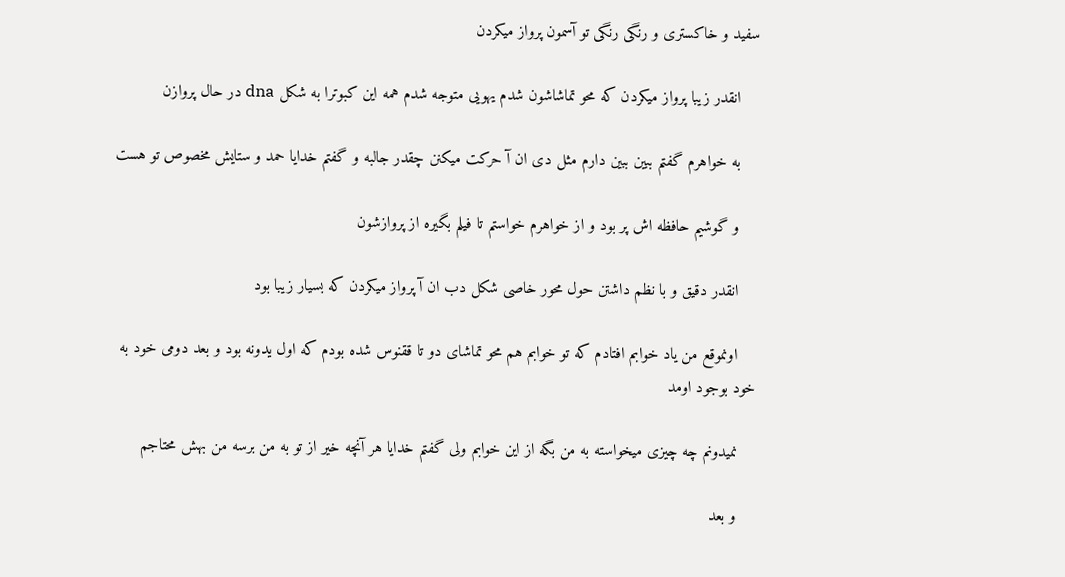سفید و خاکستری و رنگی رنگی تو آسمون پرواز میکردن

    انقدر زیبا پرواز میکردن که محو تماشاشون شدم یهویی متوجه شدم همه این کبوترا به شکل dna در حال پروازن

    به خواهرم گفتم ببین ببین دارم مثل دی ان آ حرکت میکنن چقدر جالبه و گفتم خدایا حمد و ستایش مخصوص تو هست

    و گوشیم حافظه اش پر بود و از خواهرم خواستم تا فیلم بگیره از پروازشون

    انقدر دقیق و با نظم داشتن حول محور خاصی شکل دب ان آ پرواز میکردن که بسیار زیبا بود

    اونموقع من یاد خوابم افتادم که تو خوابم هم محو تماشای دو تا ققنوس شده بودم که اول یدونه بود و بعد دومی خود به خود بوجود اومد

    نمیدونم چه چیزی میخواسته به من بگه از این خوابم ولی گفتم خدایا هر آنچه خیر از تو به من برسه من بهش محتاجم

    و بعد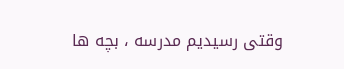وقتی رسیدیم مدرسه ، بچه ها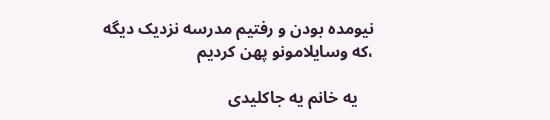نیومده بودن و رفتیم مدرسه نزدیک دیگه ،که وسایلامونو پهن کردیم

    یه خانم یه جاکلیدی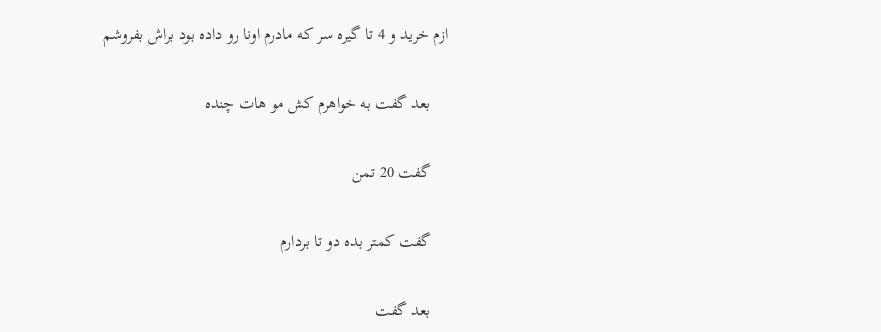ازم خرید و 4 تا گیره سر که مادرم اونا رو داده بود براش بفروشم

    بعد گفت به خواهرم کش مو هات چنده

    گفت 20 تمن

    گفت کمتر بده دو تا بردارم

    بعد گفت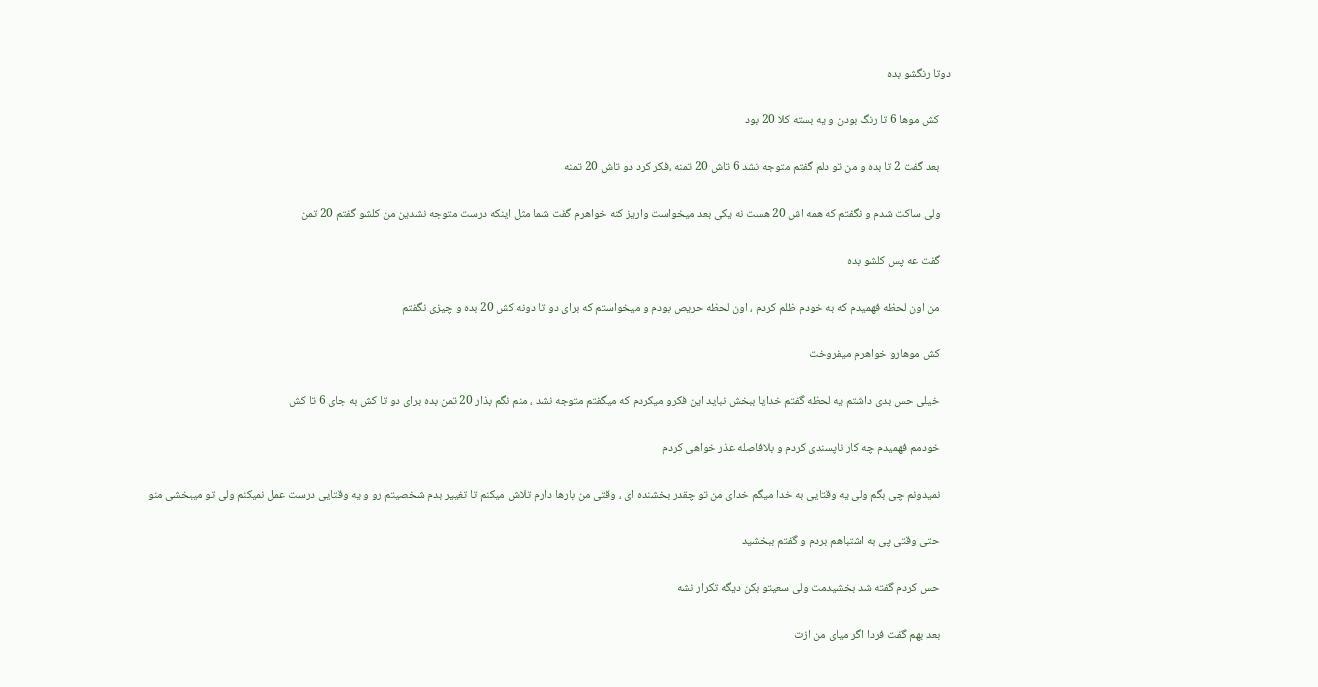دوتا رنگشو بده

    کش موها 6 تا رنگ بودن و یه بسته کلا 20 بود

    بعد گفت 2 تا بده و من تو دلم گفتم متوجه نشد 6 تاش 20 تمنه ،فکر کرد دو تاش 20 تمنه

    ولی ساکت شدم و نگفتم که همه اش 20 هست نه یکی بعد میخواست واریز کنه خواهرم گفت شما مثل اینکه درست متوجه نشدین من کلشو گفتم 20 تمن

    گفت عه پس کلشو بده

    من اون لحظه فهمیدم که به خودم ظلم کردم ، اون لحظه حریص بودم و میخواستم که برای دو تا دونه کش 20 بده و چیزی نگفتم

    کش موهارو خواهرم میفروخت

    خیلی حس بدی داشتم یه لحظه گفتم خدایا ببخش نباید این فکرو میکردم که میگفتم متوجه نشد ، منم نگم بذار 20 تمن بده برای دو تا کش به جای 6 تا کش

    خودمم فهمیدم چه کار ناپسندی کردم و بلافاصله عذر خواهی کردم

    نمیدونم چی بگم ولی یه وقتایی به خدا میگم خدای من تو چقدر بخشنده ای ، وقتی من بارها دارم تلاش میکنم تا تغییر بدم شخصیتم رو و یه وقتایی درست عمل نمیکنم ولی تو میبخشی منو

    حتی وقتی پی به اشتباهم بردم و گفتم ببخشید

    حس کردم گفته شد بخشیدمت ولی سعیتو بکن دیگه تکرار نشه

    بعد بهم گفت فردا اگر میای من ازت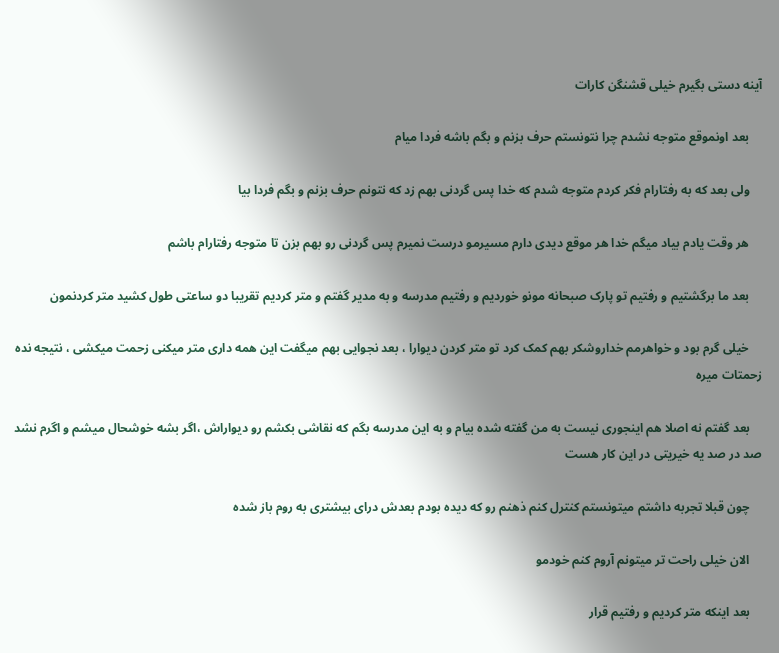آینه دستی بگیرم خیلی قشنگن کارات

    بعد اونموقع متوجه نشدم چرا نتونستم حرف بزنم و بگم باشه فردا میام

    ولی بعد که به رفتارام فکر کردم متوجه شدم که خدا پس گردنی بهم زد که نتونم حرف بزنم و بگم فردا بیا

    هر وقت یادم بیاد میگم خدا هر موقع دیدی دارم مسیرمو درست نمیرم پس گردنی رو بهم بزن تا متوجه رفتارام باشم

    بعد ما برگشتیم و رفتیم تو پارک صبحانه مونو خوردیم و رفتیم مدرسه و به مدیر گفتم و متر کردیم تقریبا دو ساعتی طول کشید متر کردنمون

    خیلی گرم بود و خواهرمم خداروشکر بهم کمک کرد تو متر کردن دیوارا ، بعد نجوایی بهم میگفت این همه داری متر میکنی زحمت میکشی ، نتیجه نده زحمتات میره

    بعد گفتم نه اصلا هم اینجوری نیست به من گفته شده بیام و به این مدرسه بگم که نقاشی بکشم رو دیواراش ،اگر بشه خوشحال میشم و اگرم نشد صد در صد یه خیریتی در این کار هست

    چون قبلا تجربه داشتم میتونستم کنترل کنم ذهنم رو که دیده بودم بعدش درای بیشتری به روم باز شده

    الان خیلی راحت تر میتونم آروم کنم خودمو

    بعد اینکه متر کردیم و رفتیم قرار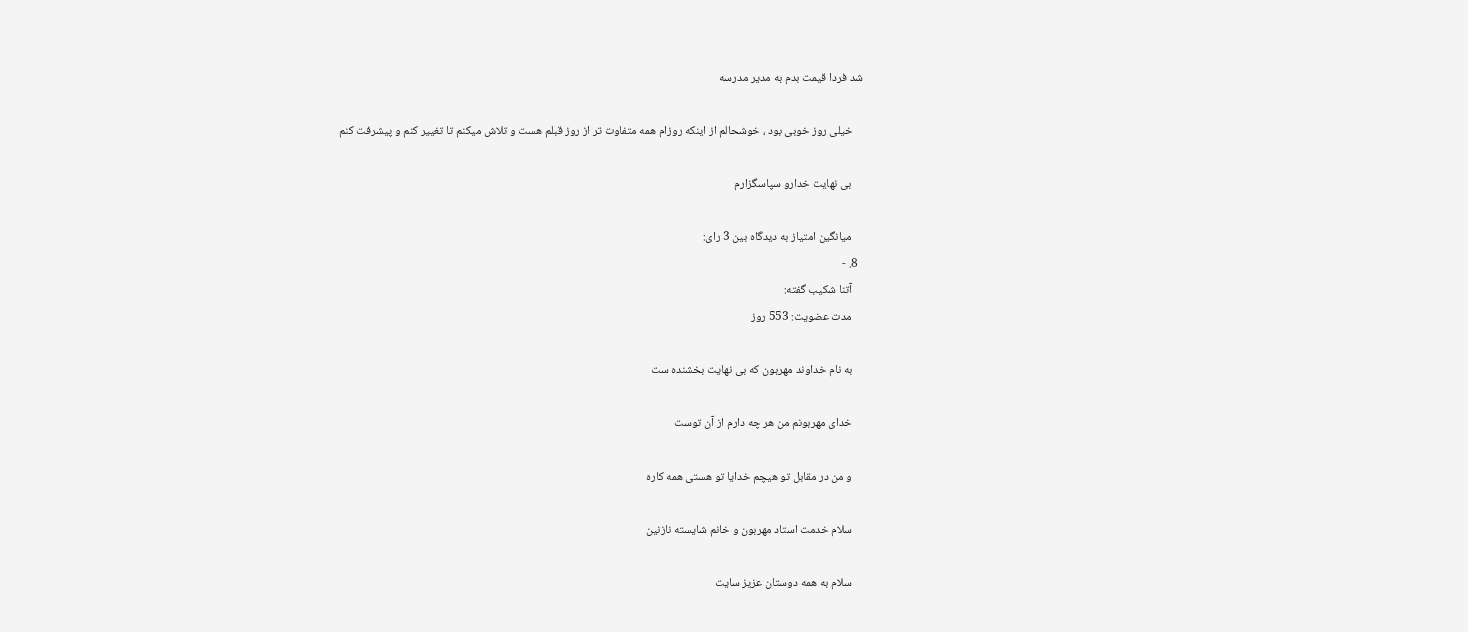شد فردا قیمت بدم به مدیر مدرسه

    خیلی روز خوبی بود ، خوشحالم از اینکه روزام همه متفاوت تر از روز قبلم هست و تلاش میکنم تا تغییر کنم و پیشرفت کنم

    بی نهایت خدارو سپاسگزارم

    میانگین امتیاز به دیدگاه بین 3 رای:
  8. -
    آتنا شکیب گفته:
    مدت عضویت: 553 روز

    به نام خداوند مهربون که بی نهایت بخشنده ست

    خدای مهربونم من هر چه دارم از آن توست

    و من در مقابل تو هیچم خدایا تو هستی همه کاره

    سلام خدمت استاد مهربون و خانم شایسته نازنین

    سلام به همه دوستان عزیز سایت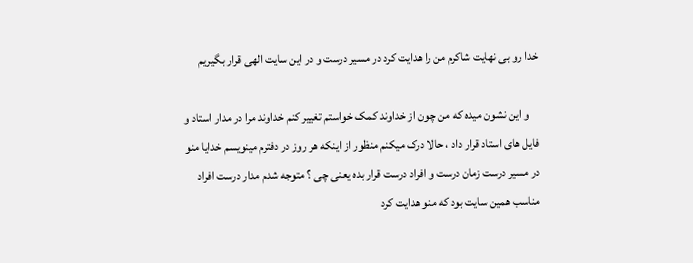خدا رو بی نهایت شاکرم من را هدایت کرد در مسیر درست و در این سایت الهی قرار بگیریم

    و این نشون میده که من چون از خداوند کمک خواستم تغییر کنم خداوند مرا در مدار استاد و فایل های استاد قرار داد ، حالا درک میکنم منظور از اینکه هر روز در دفترم مینویسم خدایا منو در مسیر درست زمان درست و افراد درست قرار بده یعنی چی ؟ متوجه شدم مدار درست افراد مناسب همین سایت بود که منو هدایت کرد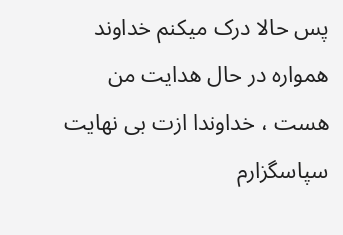پس حالا درک میکنم خداوند همواره در حال هدایت من هست ، خداوندا ازت بی نهایت سپاسگزارم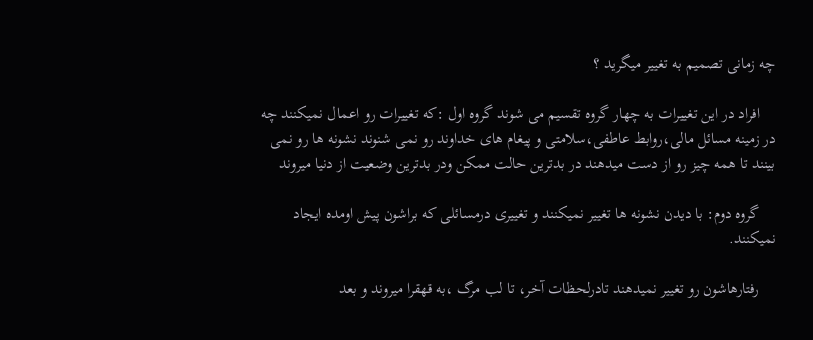چه زمانی تصمیم به تغییر میگرید ؟

    افراد در این تغییرات به چهار گروه تقسیم می شوند گروه اول :که تغییرات رو اعمال نمیکنند چه در زمینه مسائل مالی،روابط عاطفی،سلامتی و پیغام های خداوند رو نمی شنوند نشونه ها رو نمی بینند تا همه چیز رو از دست میدهند در بدترین حالت ممکن ودر بدترین وضعیت از دنیا میروند

    گروه دوم: با دیدن نشونه ها تغییر نمیکنند و تغییری درمسائلی که براشون پیش اومده ایجاد نمیکنند.

    رفتارهاشون رو تغییر نمیدهند تادرلحظات آخر، تا لب مرگ ،به قهقرا میروند و بعد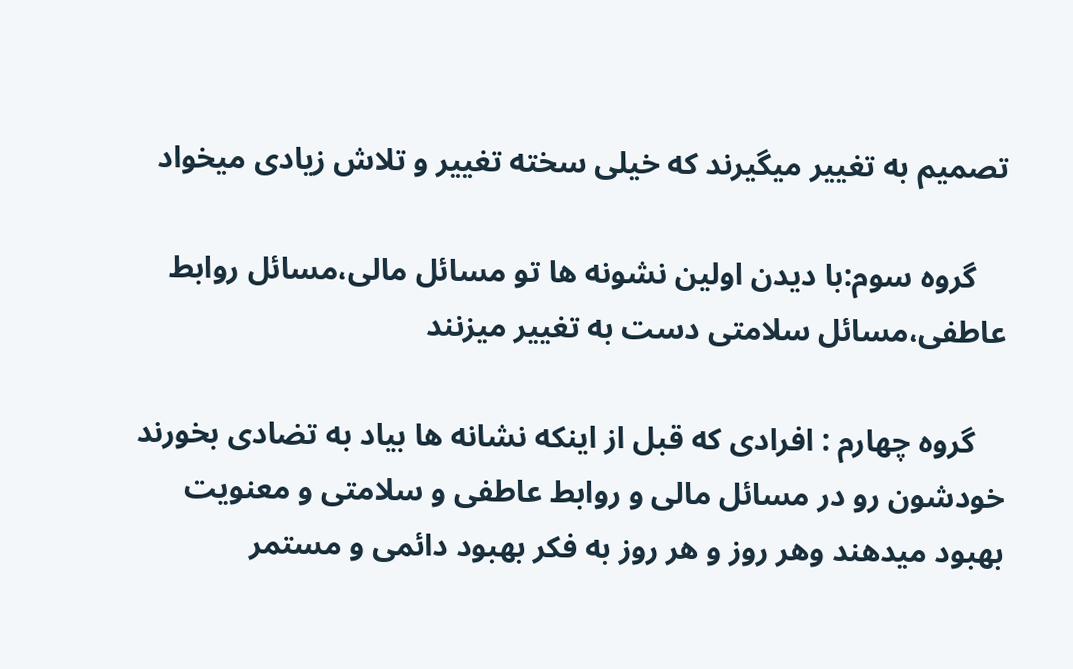تصمیم به تغییر میگیرند که خیلی سخته تغییر و تلاش زیادی میخواد

    گروه سوم:با دیدن اولین نشونه ها تو مسائل مالی،مسائل روابط عاطفی،مسائل سلامتی دست به تغییر میزنند

    گروه چهارم : افرادی که قبل از اینکه نشانه ها بیاد به تضادی بخورند خودشون رو در مسائل مالی و روابط عاطفی و سلامتی و معنویت بهبود میدهند وهر روز و هر روز به فکر بهبود دائمی و مستمر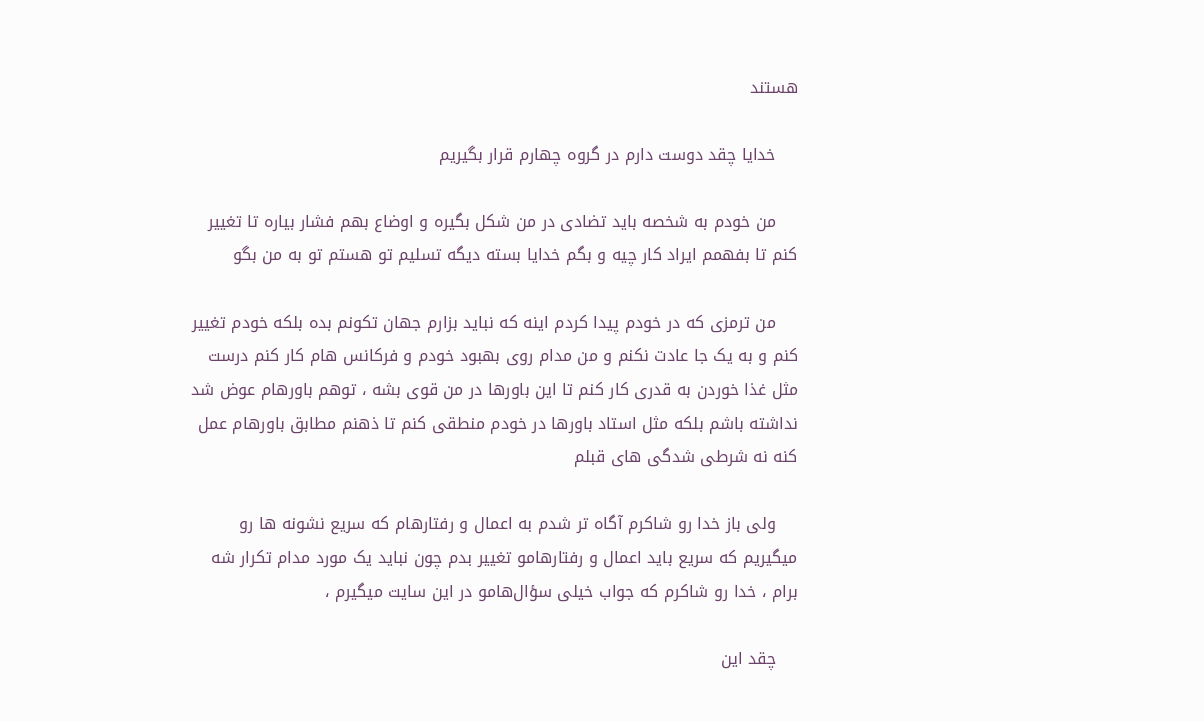هستند

    خدایا چقد دوست دارم در گروه چهارم قرار بگیریم

    من خودم به شخصه باید تضادی در من شکل بگیره و اوضاع بهم فشار بیاره تا تغییر کنم تا بفهمم ایراد کار چیه و بگم خدایا بسته دیگه تسلیم تو هستم تو به من بگو

    من ترمزی که در خودم پیدا کردم اینه که نباید بزارم جهان تکونم بده بلکه خودم تغییر کنم و به یک جا عادت نکنم و من مدام روی بهبود خودم و فرکانس هام کار کنم درست مثل غذا خوردن به قدری کار کنم تا این باورها در من قوی بشه ، توهم باورهام عوض شد نداشته باشم بلکه مثل استاد باورها در خودم منطقی کنم تا ذهنم مطابق باورهام عمل کنه نه شرطی شدگی های قبلم

    ولی باز خدا رو شاکرم آگاه تر شدم به اعمال و رفتارهام که سریع نشونه ها رو میگیریم که سریع باید اعمال و رفتارهامو تغییر بدم چون نباید یک مورد مدام تکرار شه برام ، خدا رو شاکرم که جواب خیلی سؤال‌هامو در این سایت میگیرم ،

    چقد این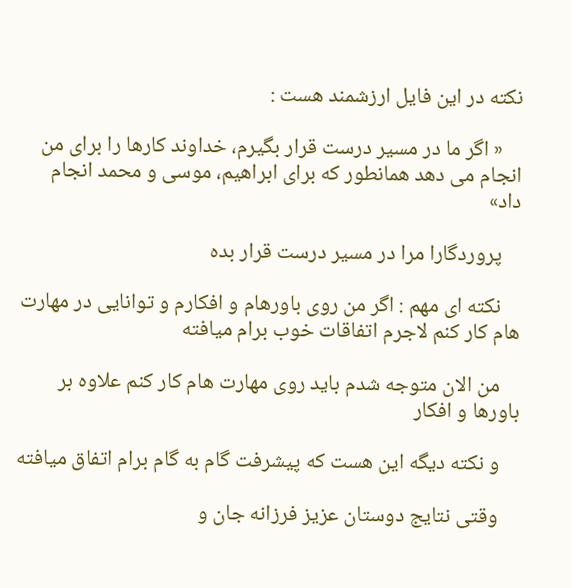نکته در این فایل ارزشمند هست :

    « اگر ما در مسیر درست قرار بگیرم، خداوند کارها را برای من انجام می دهد همانطور که برای ابراهیم، موسی و محمد انجام داد»

    پروردگارا مرا در مسیر درست قرار بده

    نکته ای مهم : اگر من روی باورهام و افکارم و توانایی در مهارت هام کار کنم لاجرم اتفاقات خوب برام میافته

    من الان متوجه شدم باید روی مهارت هام کار کنم علاوه بر باورها و افکار

    و نکته دیگه این هست که پیشرفت گام به گام برام اتفاق میافته

    وقتی نتایج دوستان عزیز فرزانه جان و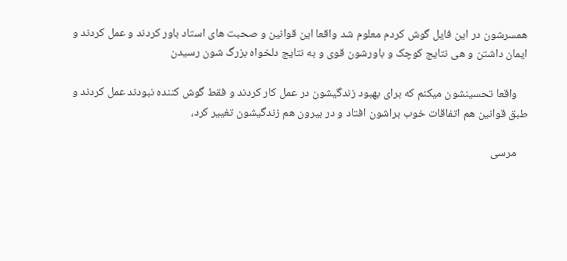همسرشون در این فایل گوش کردم معلوم شد واقعا این قوانین و صحبت های استاد باور کردند و عمل کردند و ایمان داشتن و هی نتایج کوچک و باورشون قوی و به نتایج دلخواه بزرگ شون رسیدن

    واقعا تحسینشون میکنم که برای بهبود زندگیشون در عمل کار کردند و فقط گوش کننده نبودند عمل کردند و طبق قوانین هم اتفاقات خوب براشون افتاد و در بیرون هم زندگیشون تغییر کرد،

    مرسی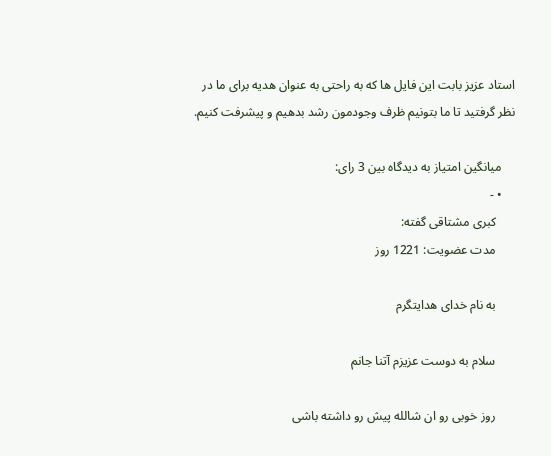استاد عزیز بابت این فایل ها که به راحتی به عنوان هدیه برای ما در نظر گرفتید تا ما بتونیم ظرف وجودمون رشد بدهیم و پیشرفت کنیم.

    میانگین امتیاز به دیدگاه بین 3 رای:
    • -
      کبری مشتاقی گفته:
      مدت عضویت: 1221 روز

      به نام خدای هدایتگرم

      سلام به دوست عزیزم آتنا جانم

      روز خوبی رو ان شالله پیش رو داشته باشی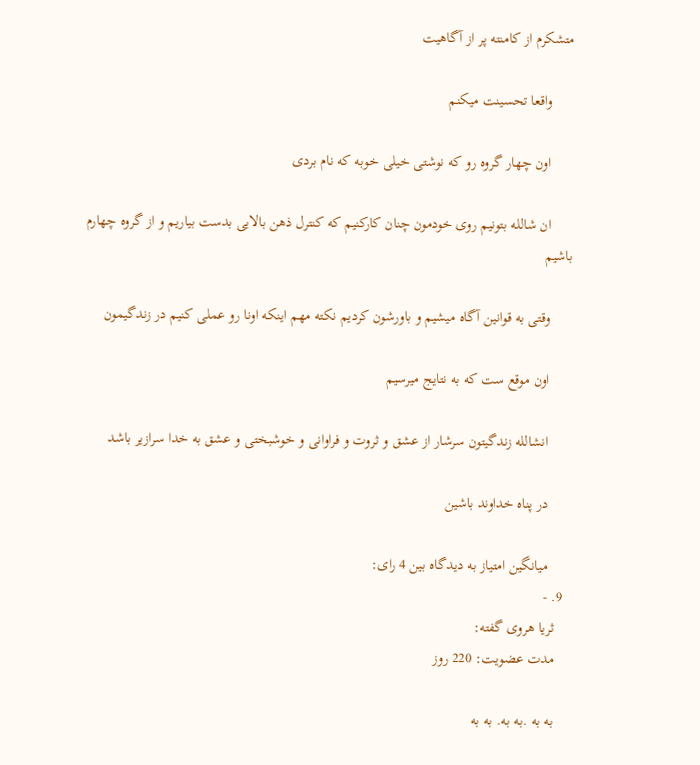متشکرم از کامنته پر از آگاهیت

      واقعا تحسینت میکنم

      اون چهار گروه رو که نوشتی خیلی خوبه که نام بردی

      ان شالله بتونیم روی خودمون چنان کارکنیم که کنترل ذهن بالایی بدست بیاریم و از گروه چهارم باشیم

      وقتی به قوانین آگاه میشیم و باورشون کردیم نکته مهم اینکه اونا رو عملی کنیم در زندگیمون

      اون موقع ست که به نتایج میرسیم

      انشالله زندگیتون سرشار از عشق و ثروت و فراوانی و خوشبختی و عشق به خدا سرازیر باشد

      در پناه خداوند باشین

      میانگین امتیاز به دیدگاه بین 4 رای:
  9. -
    ثریا هروی گفته:
    مدت عضویت: 220 روز

    به به .به به. به به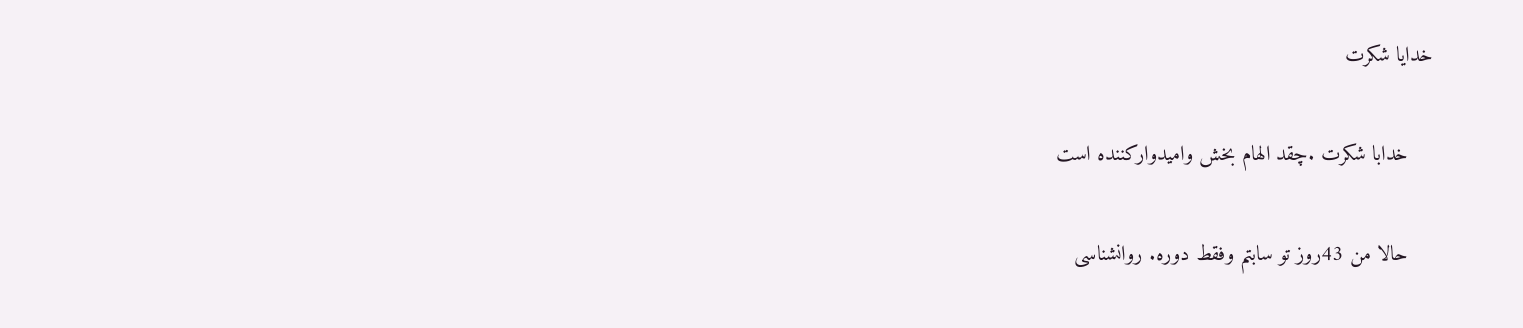خدایا شکرت

    خدابا شکرت .چقد الهام بخش وامیدوارکننده است

    حالا من 43روز تو سابتم و‌فقط دوره. روانشناسی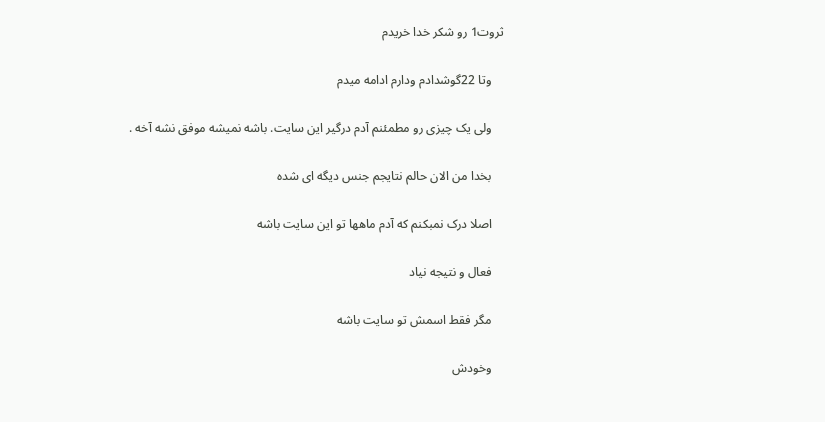ثروت1 رو شکر خدا خریدم

    و‌تا 22گوشدادم ودارم ادامه میدم

    ولی یک چیزی رو مطمئنم آدم درگیر این سایت. باشه نمیشه موفق نشه آخه .

    بخدا من الان حالم نتایجم جنس دیگه ای شده

    اصلا درک نمبکنم که آدم ماهها تو این سایت باشه

    فعال و نتیجه نیاد

    مگر فقط اسمش تو سایت باشه

    وخودش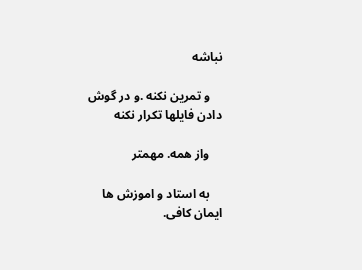نباشه

    و تمرین نکنه .و در گوش دادن فایلها تکرار نکنه

    و‌از همه. مهمتر

    به استاد و اموزش ها ایمان کافی.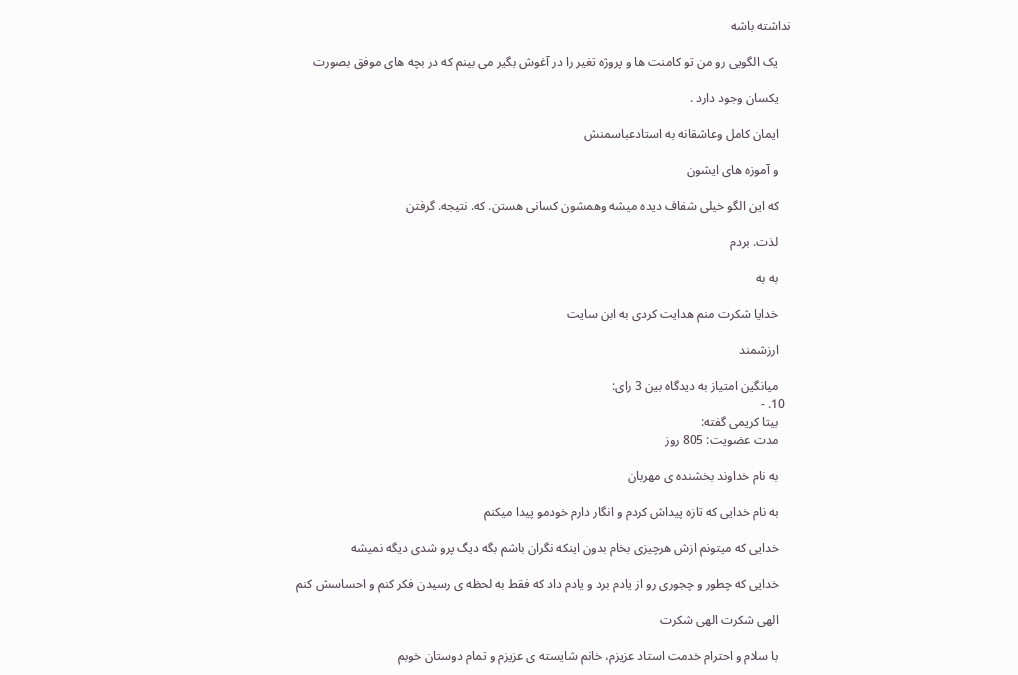نداشته باشه

    یک الگویی رو من تو کامنت ها و پروژه تغیر را در آغوش بگیر می بینم که در بچه های موفق بصورت

    یکسان وجود دارد .

    ایمان کامل وعاشقانه به استادعباسمنش

    و آموزه های ایشون

    که این الگو خیلی شفاف دیده میشه و‌همشون کسانی هستن. که. نتیجه. گرفتن

    لذت. بردم

    به به

    خدایا شکرت منم هدایت کردی به ابن سایت

    ارزشمند

    میانگین امتیاز به دیدگاه بین 3 رای:
  10. -
    بیتا کریمی گفته:
    مدت عضویت: 805 روز

    به نام خداوند بخشنده ی مهربان

    به نام خدایی که تازه پیداش کردم و انگار دارم خودمو پیدا میکنم

    خدایی که میتونم ازش هرچیزی بخام بدون اینکه نگران باشم بگه دیگ پرو شدی دیگه نمیشه

    خدایی که چطور و چجوری رو از یادم برد و یادم داد که فقط به لحظه ی رسیدن فکر کنم و احساسش کنم

    الهی شکرت الهی شکرت

    با سلام و احترام خدمت استاد عزیزم، خانم شایسته ی عزیزم و تمام دوستان خوبم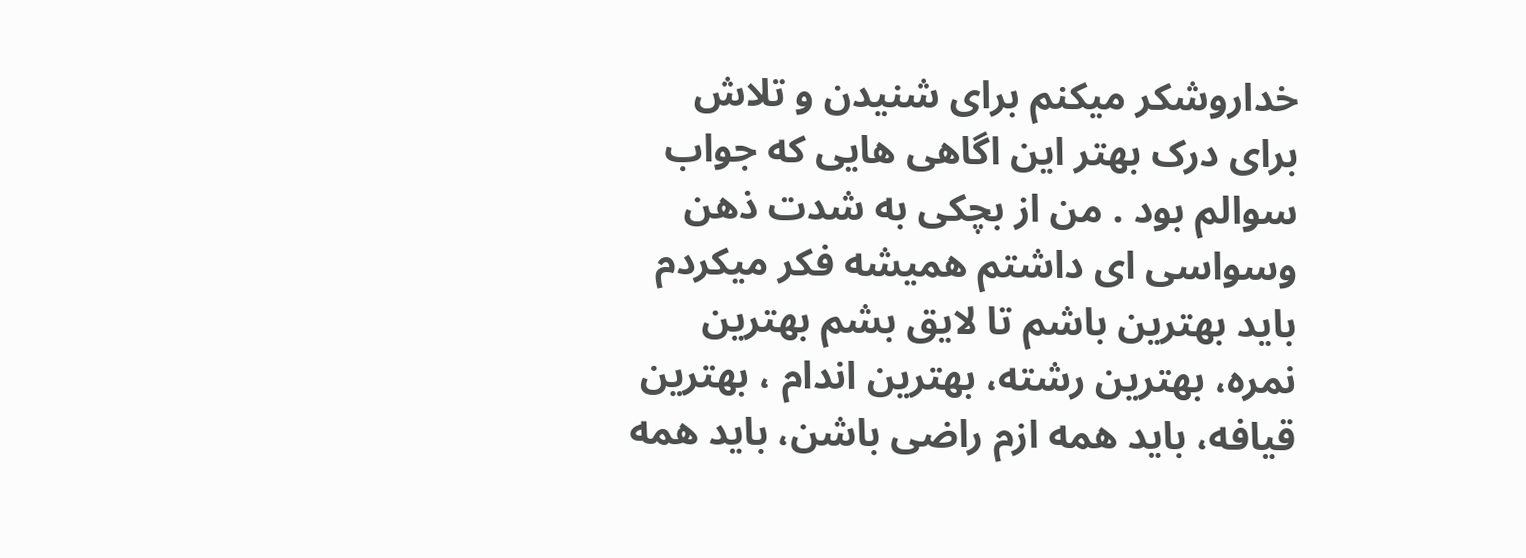خداروشکر میکنم برای شنیدن و تلاش برای درک بهتر این اگاهی هایی که جواب سوالم بود . من از بچکی به شدت ذهن وسواسی ای داشتم همیشه فکر میکردم باید بهترین باشم تا لایق بشم بهترین نمره، بهترین رشته، بهترین اندام ، بهترین قیافه، باید همه ازم راضی باشن، باید همه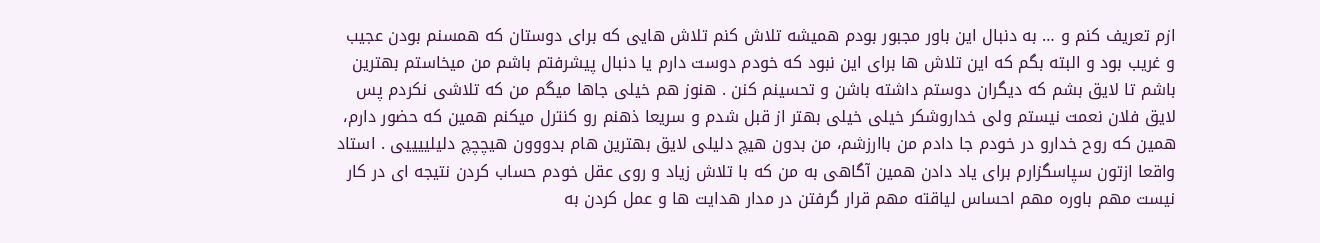ازم تعریف کنم و … به دنبال این باور مجبور بودم همیشه تلاش کنم تلاش هایی که برای دوستان که همسنم بودن عجیب و غریب بود و البته بگم که این تلاش ها برای این نبود که خودم دوست دارم یا دنبال پیشرفتم باشم من میخاستم بهترین باشم تا لایق بشم که دیگران دوستم داشته باشن و تحسینم کنن . هنوز هم خیلی جاها میگم من که تلاشی نکردم پس لایق فلان نعمت نیستم ولی خداروشکر خیلی خیلی بهتر از قبل شدم و سریعا ذهنم رو کنترل میکنم همین که حضور دارم، همین که روح خدارو در خودم جا دادم من باارزشم، من بدون هیچ دلیلی لایق بهترین هام بدووون هیچچچ دلیلییییی . استاد واقعا ازتون سپاسگزارم برای یاد دادن همین آگاهی به من که با تلاش زیاد و روی عقل خودم حساب کردن نتیجه ای در کار نیست مهم باوره مهم احساس لیاقته مهم قرار گرفتن در مدار هدایت ها و عمل کردن به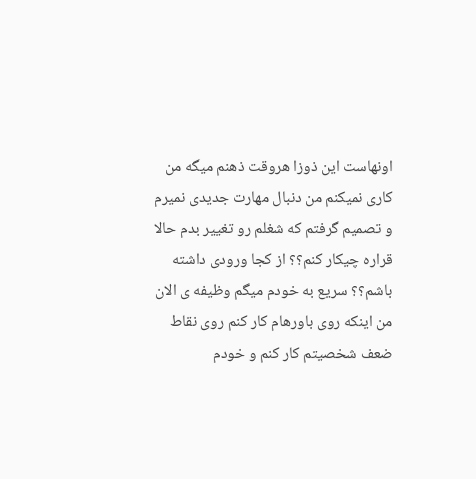اونهاست این ذوزا هروقت ذهنم میگه من کاری نمیکنم من دنبال مهارت جدیدی نمیرم و تصمیم گرفتم که شغلم رو تغییر بدم حالا قراره چیکار کنم؟؟ از کجا ورودی داشته باشم؟؟ سریع به خودم میگم وظیفه ی الان من اینکه روی باورهام کار کنم روی نقاط ضعف شخصیتم کار کنم و خودم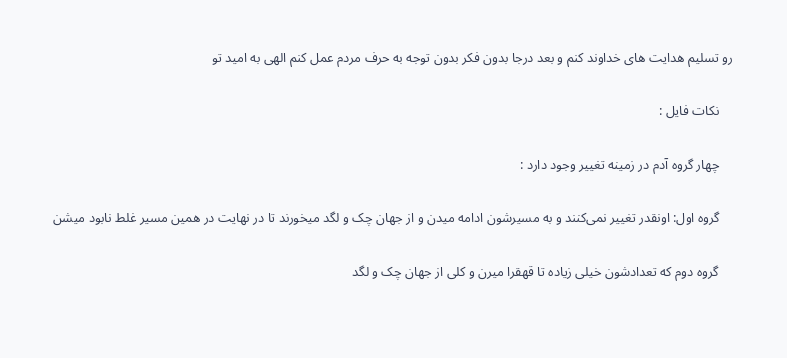رو تسلیم هدایت های خداوند کنم و بعد درجا بدون فکر بدون توجه به حرف مردم عمل کنم الهی به امید تو

    نکات فایل :

    چهار گروه آدم در زمینه تغییر وجود دارد :

    گروه اول: اونقدر تغییر نمی‌کنند و به مسیرشون ادامه میدن و از جهان چک و لگد میخورند تا در نهایت در همین مسیر غلط نابود میشن

    گروه دوم که تعدادشون خیلی زیاده تا قهقرا میرن و کلی از جهان چک و لگد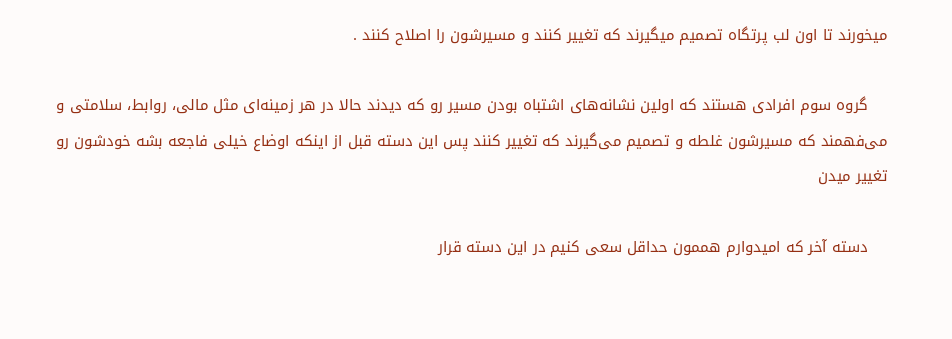میخورند تا اون لب پرتگاه تصمیم میگیرند که تغییر کنند و مسیرشون را اصلاح کنند .

    گروه سوم افرادی هستند که اولین نشانه‌های اشتباه بودن مسیر رو که دیدند حالا در هر زمینه‌ای مثل مالی، روابط، سلامتی و می‌فهمند که مسیرشون غلطه و تصمیم می‌گیرند که تغییر کنند پس این دسته قبل از اینکه اوضاع خیلی فاجعه بشه خودشون رو تغییر میدن

    دسته آخر که امیدوارم هممون حداقل سعی کنیم در این دسته قرار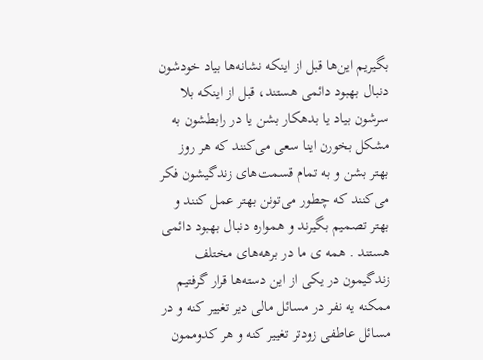بگیریم این‌ها قبل از اینکه نشانه‌ها بیاد خودشون دنبال بهبود دائمی هستند، قبل از اینکه بلا سرشون بیاد یا بدهکار بشن یا در رابطشون به مشکل بخورن اینا سعی می‌کنند که هر روز بهتر بشن و به تمام قسمت‌های زندگیشون فکر می‌کنند که چطور می‌تونن بهتر عمل کنند و بهتر تصمیم بگیرند و همواره دنبال بهبود دائمی هستند . همه ی ما در برهه‌های مختلف زندگیمون در یکی از این دسته‌ها قرار گرفتیم ممکنه یه نفر در مسائل مالی دیر تغییر کنه و در مسائل عاطفی زودتر تغییر کنه و هر کدوممون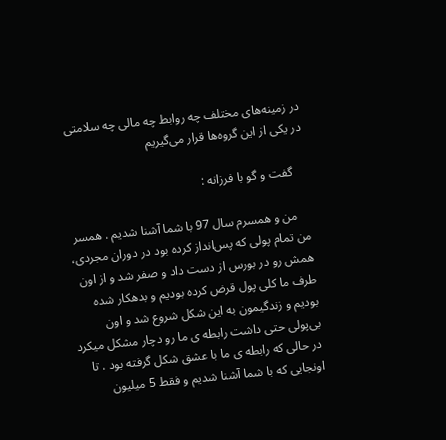در زمینه‌های مختلف چه روابط چه مالی چه سلامتی در یکی از این گروه‌ها قرار می‌گیریم

    گفت و گو با فرزانه :

    من و همسرم سال 97 با شما آشنا شدیم . همسر من تمام پولی که پس‌انداز کرده بود در دوران مجردی، همش رو در بورس از دست داد و صفر شد و از اون طرف ما کلی پول قرض کرده بودیم و بدهکار شده بودیم و زندگیمون به این شکل شروع شد و اون بی‌پولی حتی داشت رابطه ی ما رو دچار مشکل میکرد در حالی که رابطه ی ما با عشق شکل گرفته بود . تا اونجایی که با شما آشنا شدیم و فقط 5 میلیون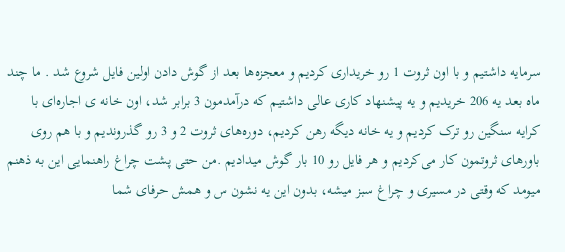سرمایه داشتیم و با اون ثروت 1 رو خریداری کردیم و معجزه‌ها بعد از گوش دادن اولین فایل شروع شد . ما چند ماه بعد یه 206 خریدیم و یه پیشنهاد کاری عالی داشتیم که درآمدمون 3 برابر شد، اون خانه ی اجاره‌ای با کرایه سنگین رو ترک کردیم و یه خانه دیگه رهن کردیم، دوره‌های ثروت 2 و 3 رو گذروندیم و با هم روی باورهای ثروتمون کار می‌کردیم و هر فایل رو 10 بار گوش میدادیم .من حتی پشت چراغ راهنمایی این به ذهنم میومد که وقتی در مسیری و چراغ سبز میشه، بدون این یه نشون س و همش حرفای شما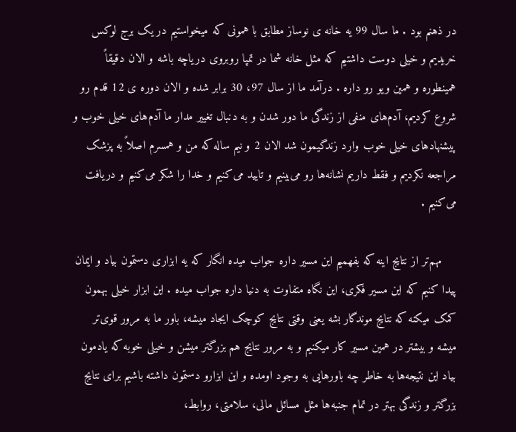در ذهنم بود . ما سال 99 یه خانه ی نوساز مطابق با همونی که میخواستیم در یک برج لوکس خریدیم و خیلی دوست داشتیم که مثل خانه شما در تمپا روبروی دریاچه باشه و الان دقیقاً همینطوره و همین ویو رو داره . درآمد ما از سال 97، 30 برابر شده و الان دوره ی 12 قدم رو شروع کردیم، آدم‌های منفی از زندگی ما دور شدن و به دنبال تغییر مدار ما آدم‌های خیلی خوب و پیشنهادهای خیلی خوب وارد زندگیمون شد الان 2 و نیم ساله که من و همسرم اصلاً به پزشک مراجعه نکردیم و فقط داریم نشانه‌ها رو می‌بینیم و تایید می‌کنیم و خدا را شکر می‌کنیم و دریافت می‌کنیم .

    مهم‌تر از نتایج اینه که بفهمیم این مسیر داره جواب میده انگار که یه ابزاری دستمون بیاد و ایمان پیدا کنیم که این مسیر فکری، این نگاه متفاوت به دنیا داره جواب میده . این ابزار خیلی بهمون کمک میکنه که نتایج موندگار بشه یعنی وقتی نتایج کوچک ایجاد میشه، باور ما به مرور قوی‌تر میشه و بیشتر در همین مسیر کار میکنیم و به مرور نتایج هم بزرگتر میشن و خیلی خوبه که یادمون بیاد این نتیجه‌ها به خاطر چه باورهایی به وجود اومده و این ابزارو دستمون داشته باشیم برای نتایج بزرگتر و زندگی بهتر در تمام جنبه‌ها مثل مسائل مالی، سلامتی، روابط،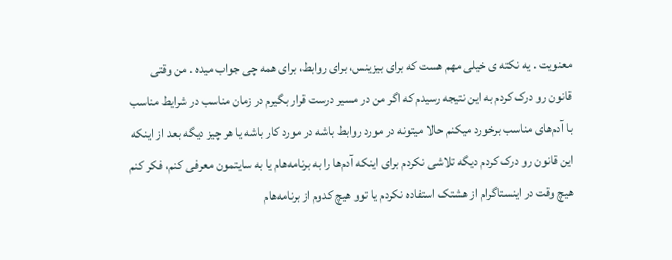معنویت . یه نکته ی خیلی مهم هست که برای بیزینس، برای روابط، برای همه چی جواب میده . من وقتی قانون رو درک کردم به این نتیجه رسیدم که اگر من در مسیر درست قرار بگیرم در زمان مناسب در شرایط مناسب با آدم‌های مناسب برخورد میکنم حالا میتونه در مورد روابط باشه در مورد کار باشه یا هر چیز دیگه بعد از اینکه این قانون رو درک کردم دیگه تلاشی نکردم برای اینکه آدم‌ها را به برنامه‌هام یا به سایتمون معرفی کنم، فکر کنم هیچ وقت در اینستاگرام از هشتک استفاده نکردم یا توو هیچ کدوم از برنامه‌هام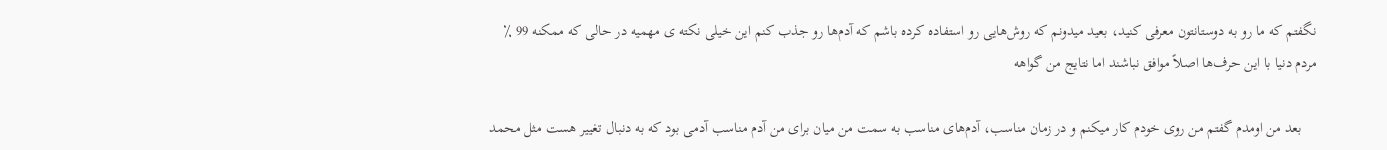نگفتم که ما رو به دوستانتون معرفی کنید، بعید میدونم که روش‌هایی رو استفاده کرده باشم که آدم‌ها رو جذب کنم این خیلی نکته ی مهمیه در حالی که ممکنه 99 ٪ مردم دنیا با این حرف‌ها اصلاً موافق نباشند اما نتایج من گواهه

    بعد من اومدم گفتم من روی خودم کار میکنم و در زمان مناسب، آدم‌های مناسب به سمت من میان برای من آدم مناسب آدمی بود که به دنبال تغییر هست مثل محمد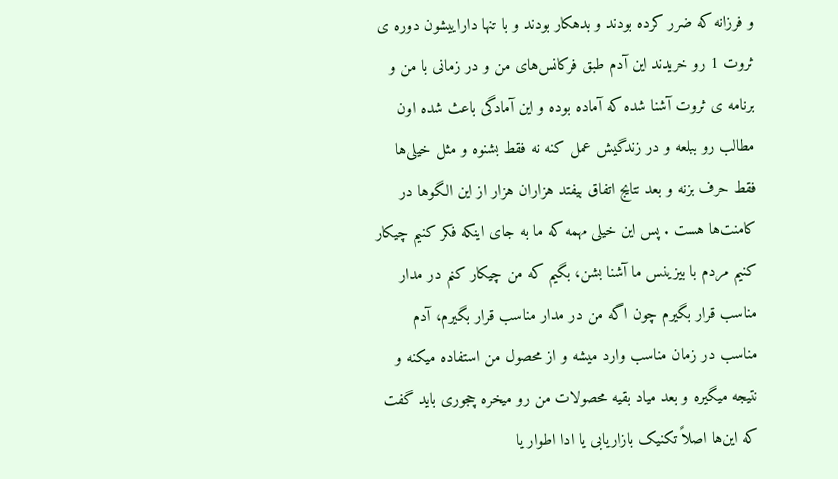و فرزانه که ضرر کرده بودند و بدهکار بودند و با تنها داراییشون دوره ی ثروت 1 رو خریدند این آدم طبق فرکانس‌های من و در زمانی با من و برنامه ی ثروت آشنا شده که آماده بوده و این آمادگی باعث شده اون مطالب رو ببلعه و در زندگیش عمل کنه نه فقط بشنوه و مثل خیلی‌ها فقط حرف بزنه و بعد نتایج اتفاق بیفتد هزاران هزار از این الگوها در کامنت‌ها هست . پس این خیلی مهمه که ما به جای اینکه فکر کنیم چیکار کنیم مردم با بیزینس ما آشنا بشن، بگیم که من چیکار کنم در مدار مناسب قرار بگیرم چون اگه من در مدار مناسب قرار بگیرم، آدم مناسب در زمان مناسب وارد میشه و از محصول من استفاده میکنه و نتیجه میگیره و بعد میاد بقیه محصولات من رو میخره چجوری باید گفت که این‌ها اصلاً تکنیک بازاریابی یا ادا اطوار یا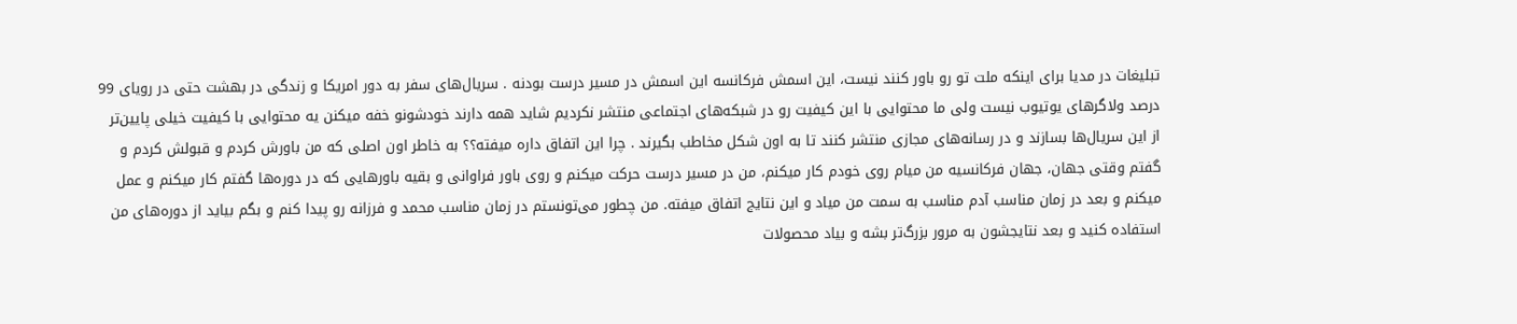تبلیغات در مدیا برای اینکه ملت تو رو باور کنند نیست، این اسمش فرکانسه این اسمش در مسیر درست بودنه . سریال‌های سفر به دور امریکا و زندگی در بهشت حتی در رویای 99 درصد ولاگرهای یوتیوب نیست ولی ما محتوایی با این کیفیت رو در شبکه‌های اجتماعی منتشر نکردیم شاید همه دارند خودشونو خفه میکنن یه محتوایی با کیفیت خیلی پایین‌تر از این سریال‌ها بسازند و در رسانه‌های مجازی منتشر کنند تا به اون شکل مخاطب بگیرند . چرا این اتفاق داره میفته؟؟ به خاطر اون اصلی که من باورش کردم و قبولش کردم و گفتم وقتی جهان، جهان فرکانسیه من میام روی خودم کار میکنم، من در مسیر درست حرکت میکنم و روی باور فراوانی و بقیه باورهایی که در دوره‌ها گفتم کار میکنم و عمل میکنم و بعد در زمان مناسب آدم مناسب به سمت من میاد و این نتایج اتفاق میفته. من چطور می‌تونستم در زمان مناسب محمد و فرزانه رو پیدا کنم و بگم بیاید از دوره‌های من استفاده کنید و بعد نتایجشون به مرور بزرگ‌تر بشه و بیاد محصولات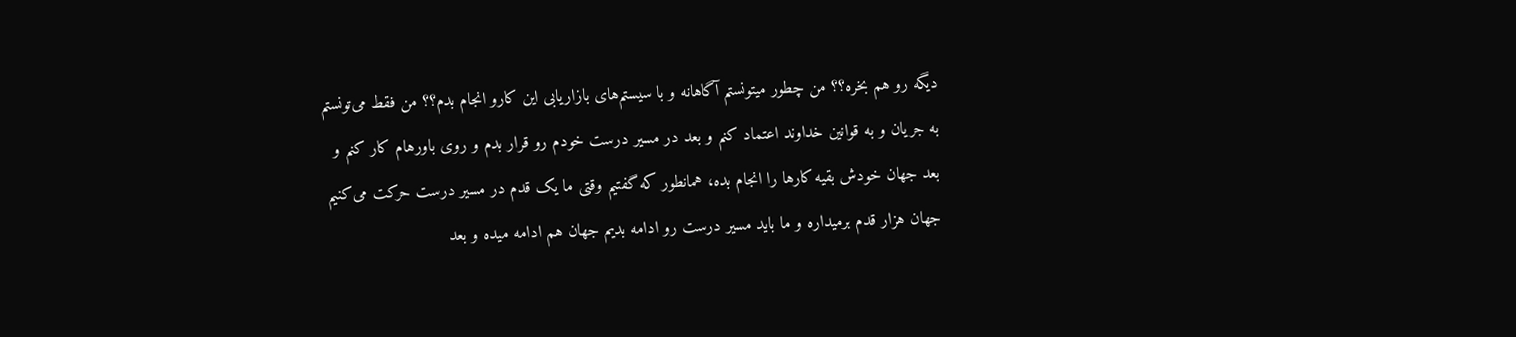دیگه رو هم بخره؟؟ من چطور میتونستم آگاهانه و با سیستم‌های بازاریابی این کارو انجام بدم؟؟ من فقط می‌تونستم به جریان و به قوانین خداوند اعتماد کنم و بعد در مسیر درست خودم رو قرار بدم و روی باورهام کار کنم و بعد جهان خودش بقیه کارها را انجام بده، همانطور که گفتیم وقتی ما یک قدم در مسیر درست حرکت می‌کنیم جهان هزار قدم برمیداره و ما باید مسیر درست رو ادامه بدیم جهان هم ادامه میده و بعد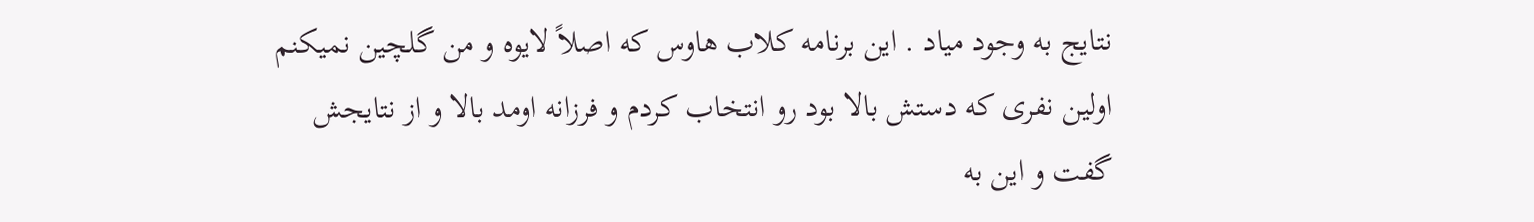نتایج به وجود میاد . این برنامه کلاب هاوس که اصلاً لایوه و من گلچین نمیکنم اولین نفری که دستش بالا بود رو انتخاب کردم و فرزانه اومد بالا و از نتایجش گفت و این به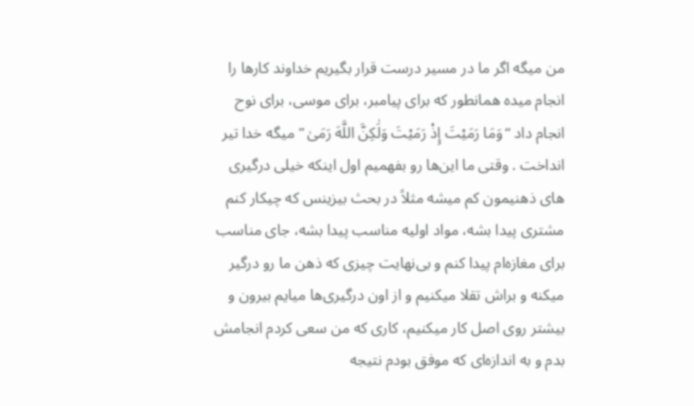من میگه اگر ما در مسیر درست قرار بگیریم خداوند کارها را انجام میده همانطور که برای پیامبر، برای موسی، برای نوح انجام داد “وَمَا رَمَیْتَ إِذْ رَمَیْتَ وَلَٰکِنَّ اللَّهَ رَمَىٰ ” میگه خدا تیر انداخت . وقتی ما این‌ها رو بفهمیم اول اینکه خیلی درگیری های ذهنیمون کم میشه مثلاً در بحث بیزینس که چیکار کنم مشتری پیدا بشه، مواد اولیه مناسب پیدا بشه، جای مناسب برای مغازه‌ام پیدا کنم و بی‌نهایت چیزی که ذهن ما رو درگیر میکنه و براش تقلا میکنیم و از اون درگیری‌ها میایم بیرون و بیشتر روی اصل کار میکنیم، کاری که من سعی کردم انجامش بدم و به اندازه‌ای که موفق بودم نتیجه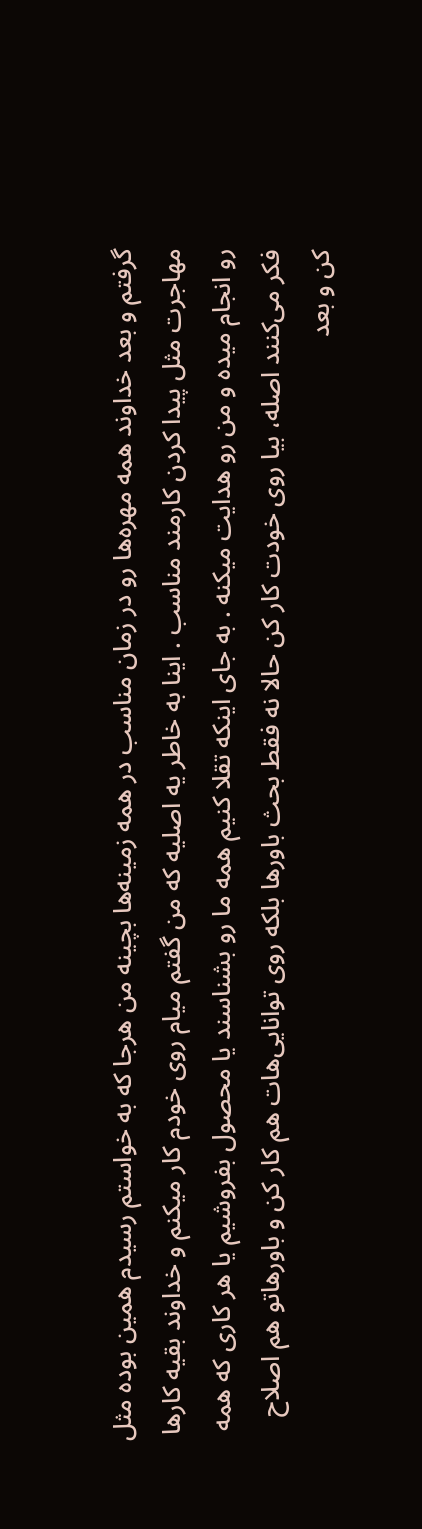گرفتم و بعد خداوند همه مهره‌ها رو در زمان مناسب در همه زمینه‌ها بچینه من هرجا که به خواستم رسیدم همین بوده مثل مهاجرت مثل پیدا کردن کارمند مناسب . اینا به خاطر یه اصلیه که من گفتم میام روی خودم کار میکنم و خداوند بقیه کارها رو انجام میده و من رو هدایت میکنه . به جای اینکه تقلا کنیم همه ما رو بشناسند یا محصول بفروشیم یا هر کاری که همه فکر می‌کنند اصله، بیا روی خودت کار کن حالا نه فقط بحث باورها بلکه روی توانایی‌هات هم کار کن و باورهاتو هم اصلاح کن و بعد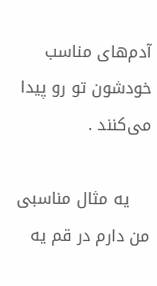آدم‌های مناسب خودشون تو رو پیدا می‌کنند .

    یه مثال مناسبی من دارم در قم یه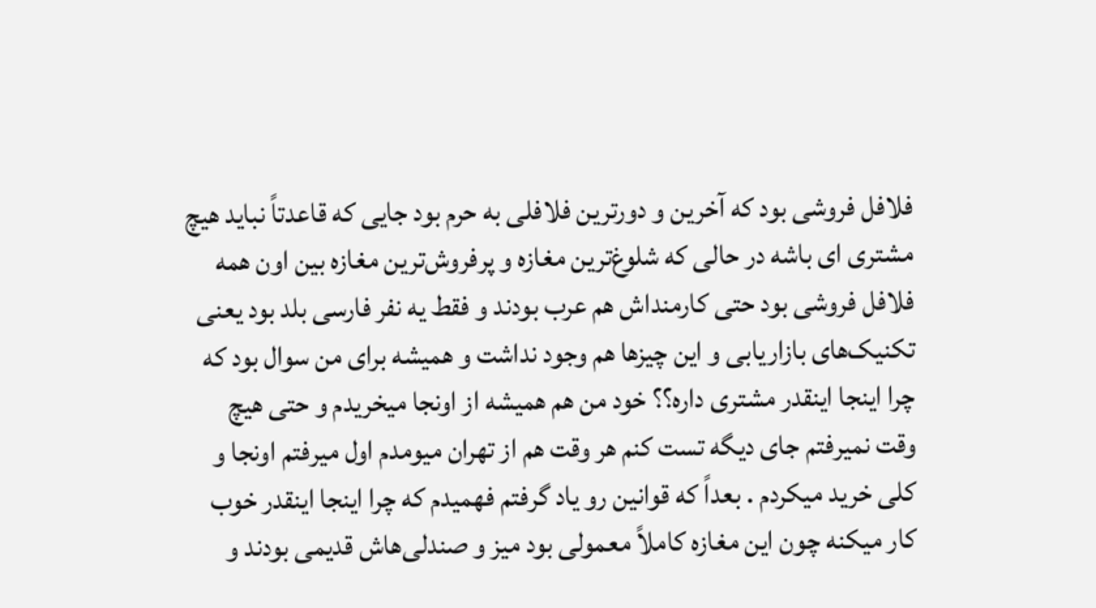فلافل فروشی بود که آخرین و دورترین فلافلی به حرم بود جایی که قاعدتاً نباید هیچ مشتری ای باشه در حالی که شلوغ‌ترین مغازه و پرفروش‌ترین مغازه بین اون همه فلافل فروشی بود حتی کارمنداش هم عرب بودند و فقط یه نفر فارسی بلد بود یعنی تکنیک‌های بازاریابی و این چیزها هم وجود نداشت و همیشه برای من سوال بود که چرا اینجا اینقدر مشتری داره؟؟ خود من هم همیشه از اونجا میخریدم و حتی هیچ وقت نمیرفتم جای دیگه تست کنم هر وقت هم از تهران میومدم اول میرفتم اونجا و کلی خرید میکردم . بعداً که قوانین رو یاد گرفتم فهمیدم که چرا اینجا اینقدر خوب کار میکنه چون این مغازه کاملاً معمولی بود میز و صندلی‌هاش قدیمی بودند و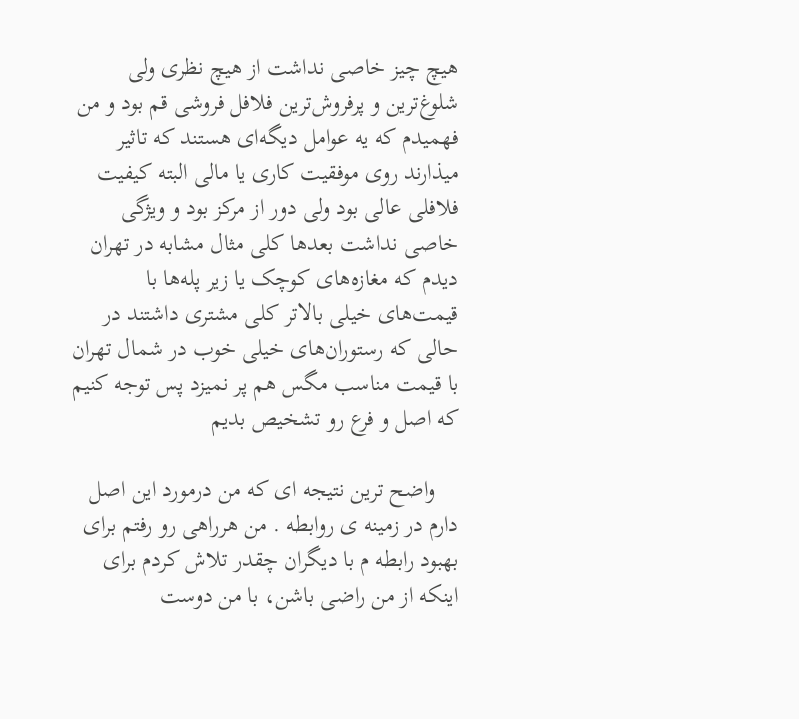هیچ چیز خاصی نداشت از هیچ نظری ولی شلوغ‌ترین و پرفروش‌ترین فلافل فروشی قم بود و من فهمیدم که یه عوامل دیگه‌ای هستند که تاثیر میذارند روی موفقیت کاری یا مالی البته کیفیت فلافلی عالی بود ولی دور از مرکز بود و ویژگی خاصی نداشت بعدها کلی مثال مشابه در تهران دیدم که مغازه‌های کوچک یا زیر پله‌ها با قیمت‌های خیلی بالاتر کلی مشتری داشتند در حالی که رستوران‌های خیلی خوب در شمال تهران با قیمت مناسب مگس هم پر نمیزد پس توجه کنیم که اصل و فرع رو تشخیص بدیم

    واضح ترین نتیجه ای که من درمورد این اصل دارم در زمینه ی روابطه . من هرراهی رو رفتم برای بهبود رابطه م با دیگران چقدر تلاش کردم برای اینکه از من راضی باشن، با من دوست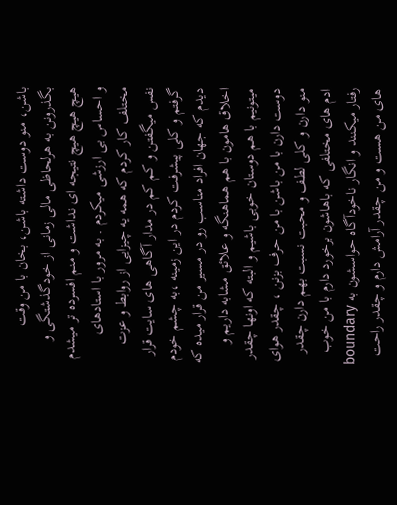باشن، منو دوست داشته باشن، بخان با من وقت بگذرونن به هرلحاظی مالی زمانی از خودگذشتگی و هیچ هیچ هیچ نتیجه ای نداشت و منم افسرده تر میشدم و احساس بی ارزشی میکردم . به مرور با استادهای مختلف کار کردم که همه یه چیزایی از روابط و عزت نفس میگفتن و کم کم در مدار آگاهی های سایت قرار گرفتم و کلی پیشرفت کردم در این زمینه ،به چشم خودم دیدم که جهان افراد مناسب رو در مسیر من قرار میده که اخلاق هامون با هم هماهنگه و علائق مشابه داریم و میتونیم با هم دوستان خوبی باشیم و البته که اونها چقدر دوست دارن با من باشن با من حرف بزنن ، چقدر هوای منو دارن و کلی لطف و محبت نسبت بهم دارن چقدر ادم های مختلفی که باهاشون برخورد دارم با من خوب رفتار میکنند و انگار ناخودآگاه حواسشون به boundary های من هست و من چقدر آرامش دارم و چقدر راحت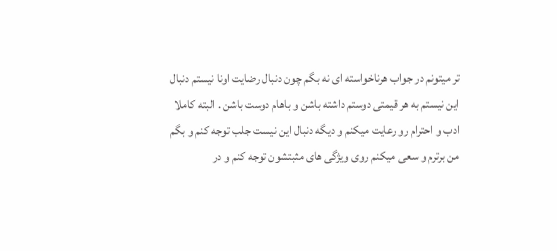تر میتونم در جواب هرناخواسته ای نه بگم چون دنبال رضایت اونا نیستم دنبال این نیستم به هر قیمتی دوستم داشته باشن و باهام دوست باشن . البته کاملا ادب و احترام رو رعایت میکنم و دیگه دنبال این نیست جلب توجه کنم و بگم من برترم و سعی میکنم روی ویژگی های مثبتشون توجه کنم و در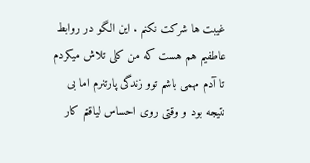غیبت ها شرکت نکنم . این الگو در روابط عاطفیم هم هست که من کلی تلاش میکردم تا آدم مهمی باشم توو زندگی پارتنرم اما بی نتیجه بود و وقتی روی احساس لیاقتم کار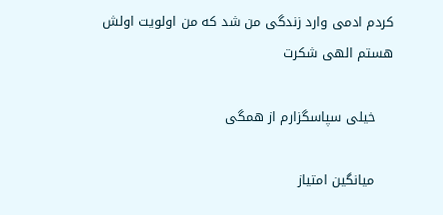کردم ادمی وارد زندگی من شد که من اولویت اولش هستم الهی شکرت

    خیلی سپاسگزارم از همگی

    میانگین امتیاز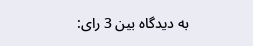به دیدگاه بین 3 رای: